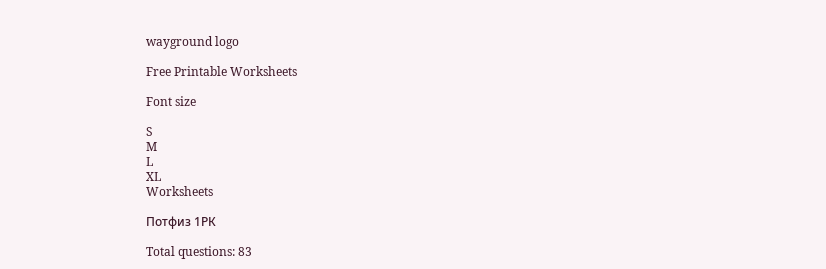wayground logo

Free Printable Worksheets

Font size

S
M
L
XL
Worksheets

Потфиз 1РК

Total questions: 83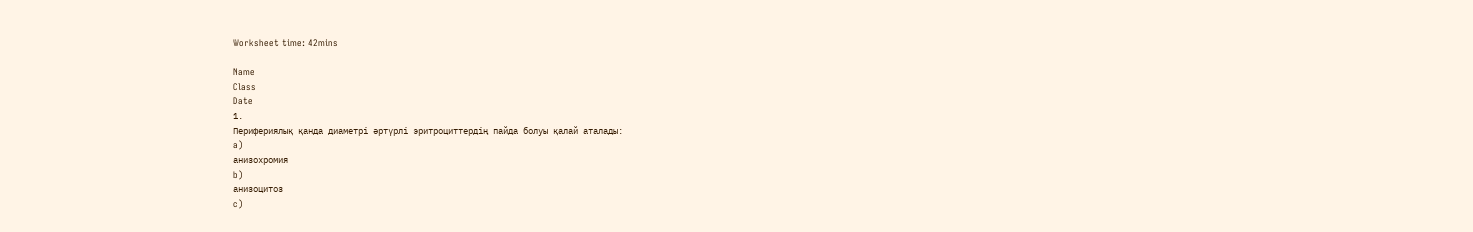Worksheet time: 42mins

Name
Class
Date
1.
Перифериялық қанда диаметрі әртүрлі эритроциттердің пайда болуы қалай аталады:
a)
анизохромия
b)
анизоцитоз
c)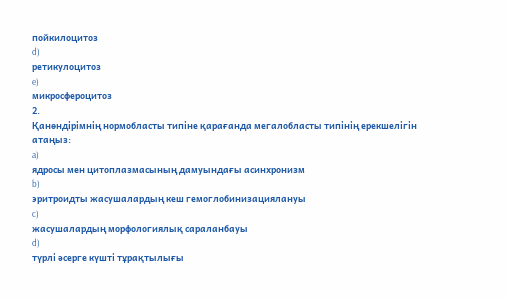пойкилоцитоз
d)
ретикулоцитоз
e)
микросфероцитоз
2.
Қанөндірімнің нормобласты типіне қарағанда мегалобласты типінің ерекшелігін атаңыз:
a)
ядросы мен цитоплазмасының дамуындағы асинхронизм
b)
эритроидты жасушалардың кеш гемоглобинизациялануы
c)
жасушалардың морфологиялық сараланбауы
d)
түрлі әсерге күшті тұрақтылығы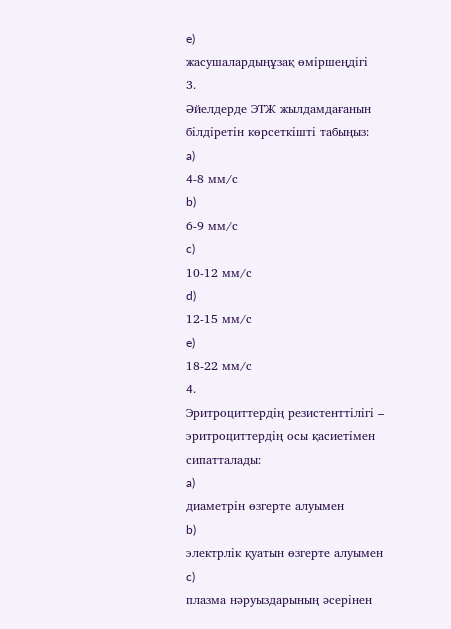e)
жасушалардыңұзақ өміршеңдігі
3.
Әйелдерде ЭТЖ жылдамдағанын білдіретін көрсеткішті табыңыз:
a)
4-8 мм/с
b)
6-9 мм/с
c)
10-12 мм/с
d)
12-15 мм/с
e)
18-22 мм/с
4.
Эритроциттердің резистенттілігі – эритроциттердің осы қасиетімен сипатталады:
a)
диаметрін өзгерте алуымен
b)
электрлік қуатын өзгерте алуымен
c)
плазма нәруыздарының әсерінен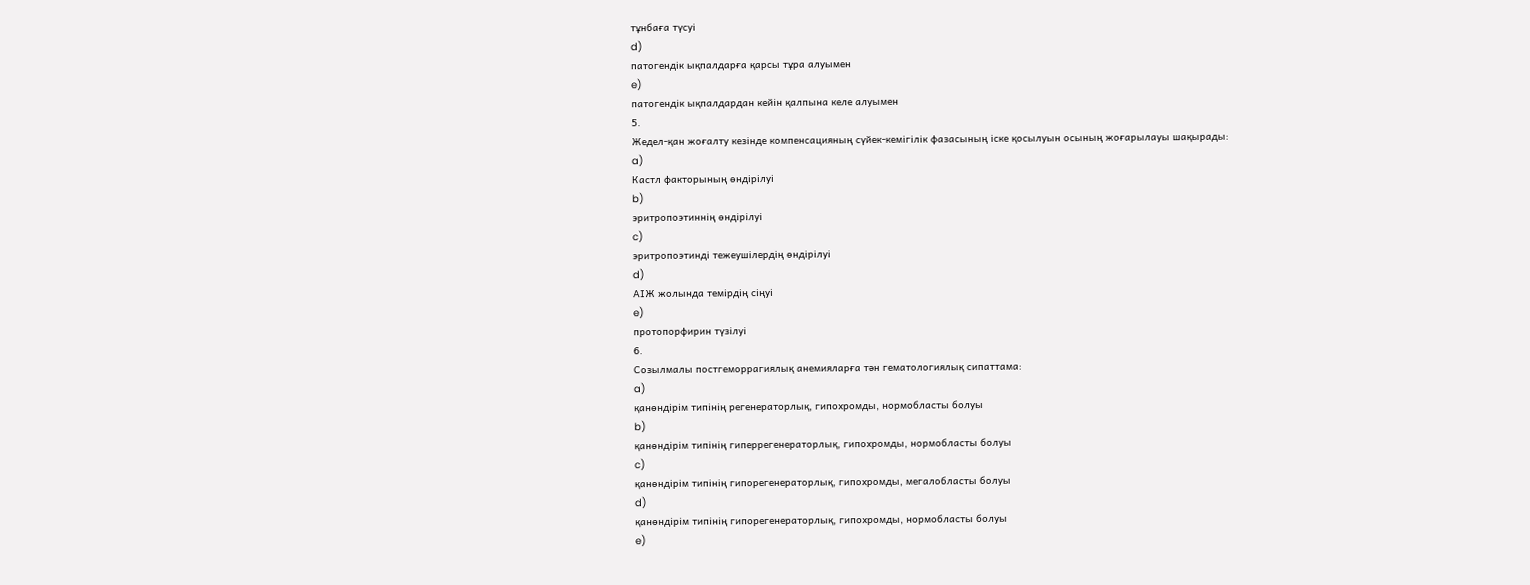тұнбаға түсуі
d)
патогендік ықпалдарға қарсы тұра алуымен
e)
патогендік ықпалдардан кейін қалпына келе алуымен
5.
Жедел-қан жоғалту кезінде компенсацияның сүйек-кемігілік фазасының іске қосылуын осының жоғарылауы шақырады:
a)
Кастл факторының өндірілуі
b)
эритропоэтиннің өндірілуі
c)
эритропоэтинді тежеушілердің өндірілуі
d)
АІЖ жолында темірдің сіңуі
e)
протопорфирин түзілуі
6.
Созылмалы постгеморрагиялық анемияларға тән гематологиялық сипаттама:
a)
қанөндірім типінің регенераторлық, гипохромды, нормобласты болуы
b)
қанөндірім типінің гиперрегенераторлық, гипохромды, нормобласты болуы
c)
қанөндірім типінің гипорегенераторлық, гипохромды, мегалобласты болуы
d)
қанөндірім типінің гипорегенераторлық, гипохромды, нормобласты болуы
e)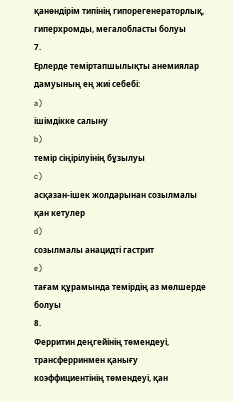қанөндірім типінің гипорегенераторлық, гиперхромды, мегалобласты болуы
7.
Ерлерде теміртапшылықты анемиялар дамуының ең жиі себебі:
a)
ішімдікке салыну
b)
темір сіңірілуінің бұзылуы
c)
асқазан-ішек жолдарынан созылмалы қан кетулер
d)
созылмалы анацидті гастрит
e)
тағам құрамында темірдің аз мөлшерде болуы
8.
Ферритин деңгейінің төмендеуі, трансферринмен қанығу коэффициентінің төмендеуі, қан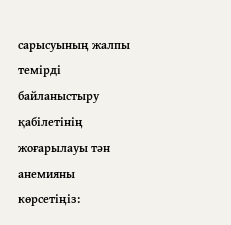сарысуының жалпы темірді байланыстыру қабілетінің жоғарылауы тән анемияны көрсетіңіз: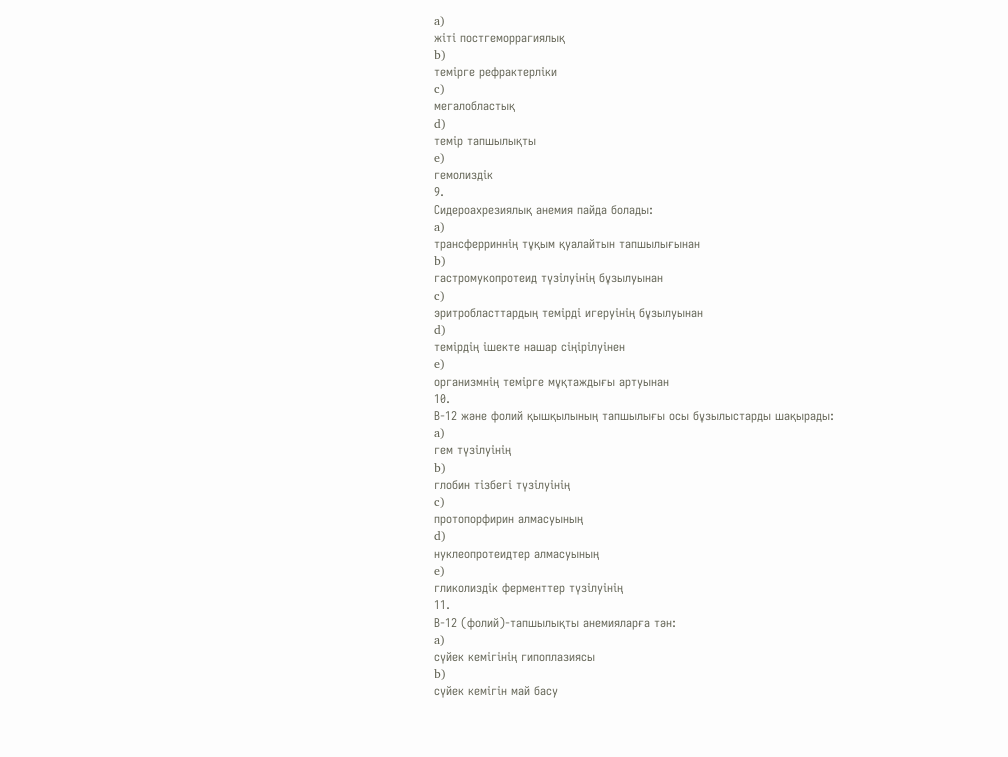a)
жіті постгеморрагиялық
b)
темірге рефрактерліки
c)
мегалобластық
d)
темір тапшылықты
e)
гемолиздік
9.
Сидероахрезиялық анемия пайда болады:
a)
трансферриннің тұқым қуалайтын тапшылығынан
b)
гастромукопротеид түзілуінің бұзылуынан
c)
эритробласттардың темірді игеруінің бұзылуынан
d)
темірдің ішекте нашар сіңірілуінен
e)
организмнің темірге мұқтаждығы артуынан
10.
В-12 және фолий қышқылының тапшылығы осы бұзылыстарды шақырады:
a)
гем түзілуінің
b)
глобин тізбегі түзілуінің
c)
протопорфирин алмасуының
d)
нуклеопротеидтер алмасуының
e)
гликолиздік ферменттер түзілуінің
11.
В-12 (фолий)-тапшылықты анемияларға тән:
a)
сүйек кемігінің гипоплазиясы
b)
сүйек кемігін май басу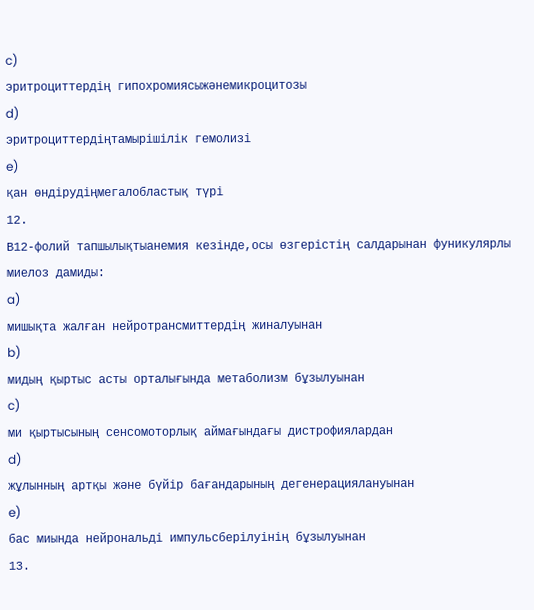c)
эритроциттердің гипохромиясыжәнемикроцитозы
d)
эритроциттердіңтамырішілік гемолизі
e)
қан өндірудіңмегалобластық түрі
12.
В12-фолий тапшылықтыанемия кезінде,осы өзгерістің салдарынан фуникулярлы миелоз дамиды:
a)
мишықта жалған нейротрансмиттердің жиналуынан
b)
мидың қыртыс асты орталығында метаболизм бұзылуынан
c)
ми қыртысының сенсомоторлық аймағындағы дистрофиялардан
d)
жұлынның артқы және бүйір бағандарының дегенерациялануынан
e)
бас миында нейрональді импульсберілуінің бұзылуынан
13.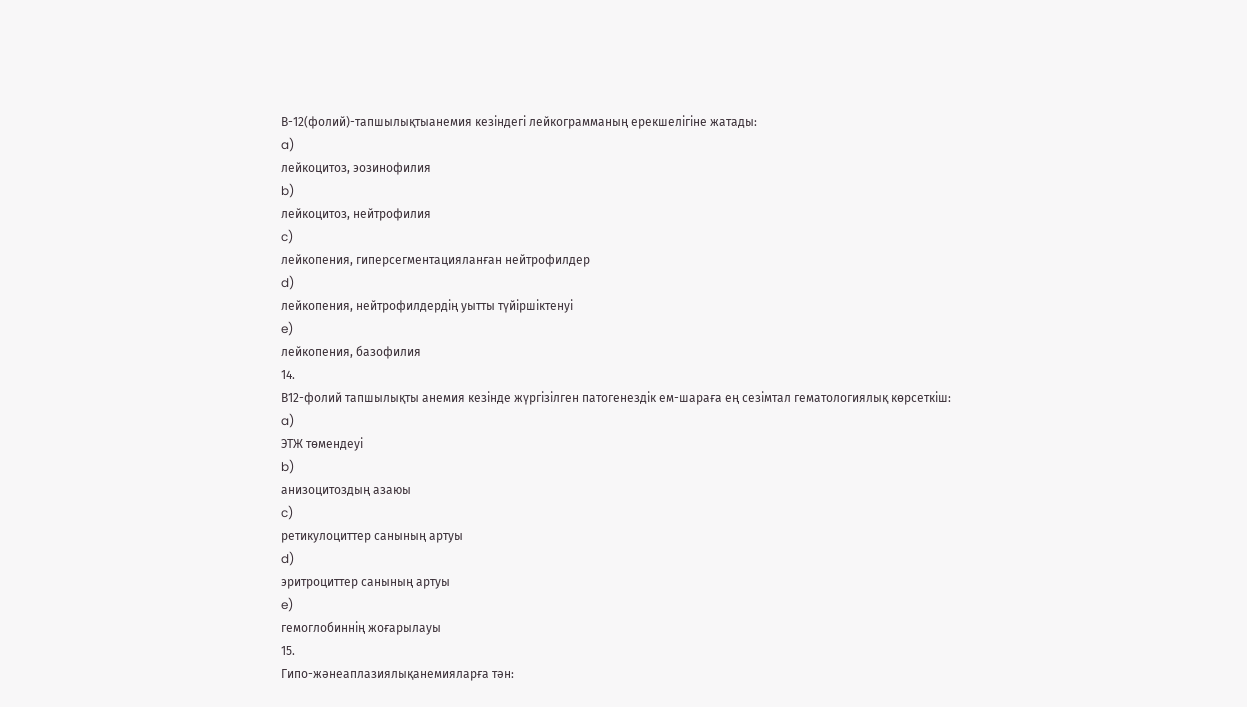В-12(фолий)-тапшылықтыанемия кезіндегі лейкограмманың ерекшелігіне жатады:
a)
лейкоцитоз, эозинофилия
b)
лейкоцитоз, нейтрофилия
c)
лейкопения, гиперсегментацияланған нейтрофилдер
d)
лейкопения, нейтрофилдердің уытты түйіршіктенуі
e)
лейкопения, базофилия
14.
В12-фолий тапшылықты анемия кезінде жүргізілген патогенездік ем-шараға ең сезімтал гематологиялық көрсеткіш:
a)
ЭТЖ төмендеуі
b)
анизоцитоздың азаюы
c)
ретикулоциттер санының артуы
d)
эритроциттер санының артуы
e)
гемоглобиннің жоғарылауы
15.
Гипо-жәнеаплазиялықанемияларға тән: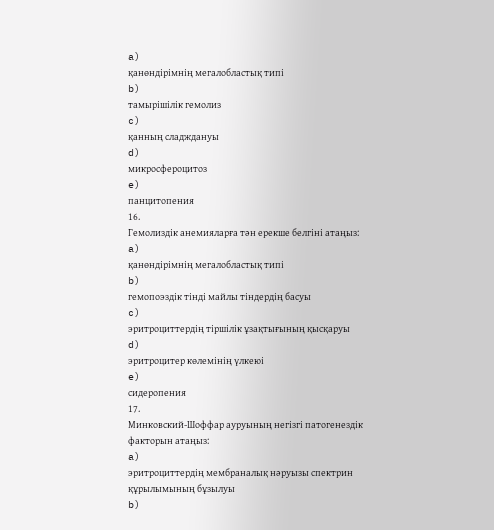a)
қанөндірімнің мегалобластық типі
b)
тамырішілік гемолиз
c)
қанның сладждануы
d)
микросфероцитоз
e)
панцитопения
16.
Гемолиздік анемияларға тән ерекше белгіні атаңыз:
a)
қанөндірімнің мегалобластық типі
b)
гемопоэздік тінді майлы тіндердің басуы
c)
эритроциттердің тіршілік ұзақтығының қысқаруы
d)
эритроцитер көлемінің үлкеюі
e)
сидеропения
17.
Минковский-Шоффар ауруының негізгі патогенездік факторын атаңыз:
a)
эритроциттердің мембраналық нәруызы спектрин құрылымының бұзылуы
b)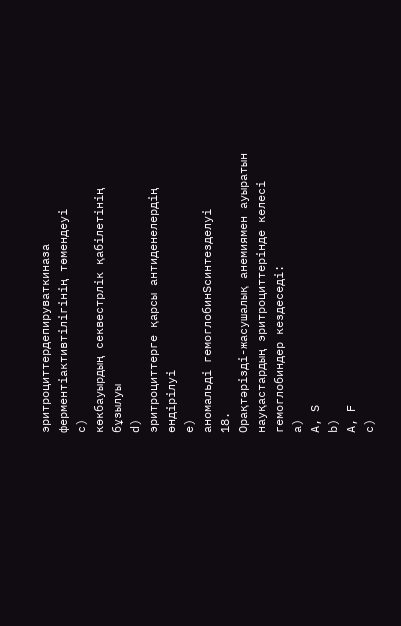эритроциттердепируваткиназа ферментіактивтілігінің төмендеуі
c)
көкбауырдың секвестрлік қабілетінің бұзылуы
d)
эритроциттерге қарсы антиденелердің өндірілуі
e)
аномальді гемоглобинSсинтезделуі
18.
Орақтәрізді-жасушалық анемиямен ауыратын науқастардың эритроциттерінде келесі гемоглобиндер кездеседі:
a)
А, S
b)
A, F
c)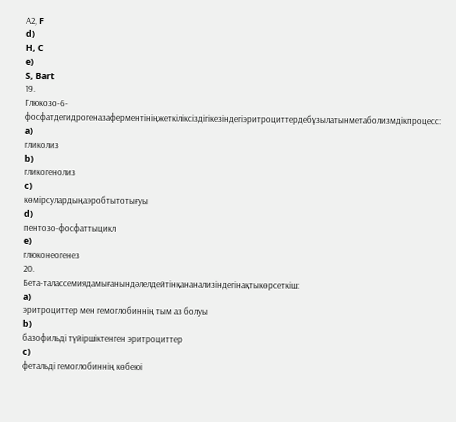А2, F
d)
H, C
e)
S, Bart
19.
Глюкозо-6-фосфатдегидрогеназаферментініңжеткіліксіздігікезіндегіэритроциттердебұзылатынметаболизмдікпроцесс:
a)
гликолиз
b)
гликогенолиз
c)
көмірсулардыңаэробтытотығуы
d)
пентозо-фосфаттыцикл
e)
глюконеогенез
20.
Бета-талассемиядамығанындәлелдейтінқананализіндегінақтыкөрсеткіш:
a)
эритроциттер мен гемоглобиннің тым аз болуы
b)
базофильді түйіршіктенген эритроциттер
c)
фетальді гемоглобиннің көбеюі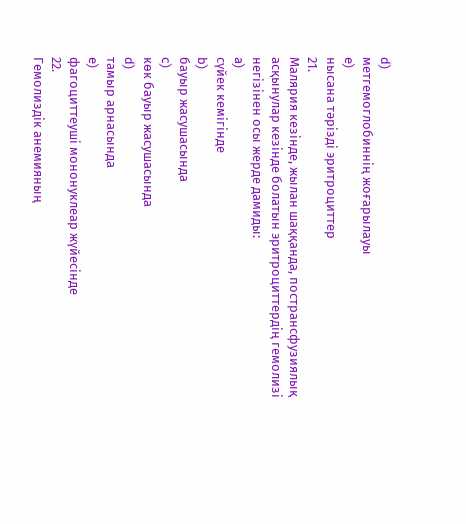d)
метгемоглобиннің жоғарылауы
e)
нысана тәрізді эритроциттер
21.
Малярия кезінде, жылан шаққанда, пострансфузиялық асқынулар кезінде болатын эритроциттердің гемолизі негізінен осы жерде дамиды:
a)
сүйек кемігінде
b)
бауыр жасушасында
c)
көк бауыр жасушасында
d)
тамыр арнасында
e)
фагоциттеуші мононуклеар жүйесінде
22.
Гемолиздік анемияның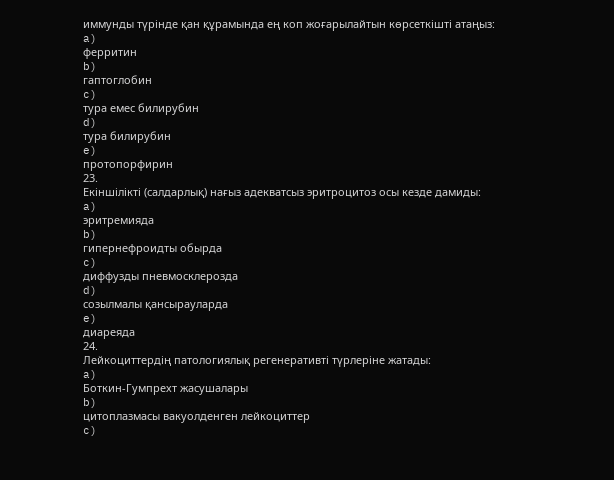иммунды түрінде қан құрамында ең коп жоғарылайтын көрсеткішті атаңыз:
a)
ферритин
b)
гаптоглобин
c)
тура емес билирубин
d)
тура билирубин
e)
протопорфирин
23.
Екіншілікті (салдарлық) нағыз адекватсыз эритроцитоз осы кезде дамиды:
a)
эритремияда
b)
гипернефроидты обырда
c)
диффузды пневмосклерозда
d)
созылмалы қансырауларда
e)
диареяда
24.
Лейкоциттердің патологиялық регенеративті түрлеріне жатады:
a)
Боткин-Гумпрехт жасушалары
b)
цитоплазмасы вакуолденген лейкоциттер
c)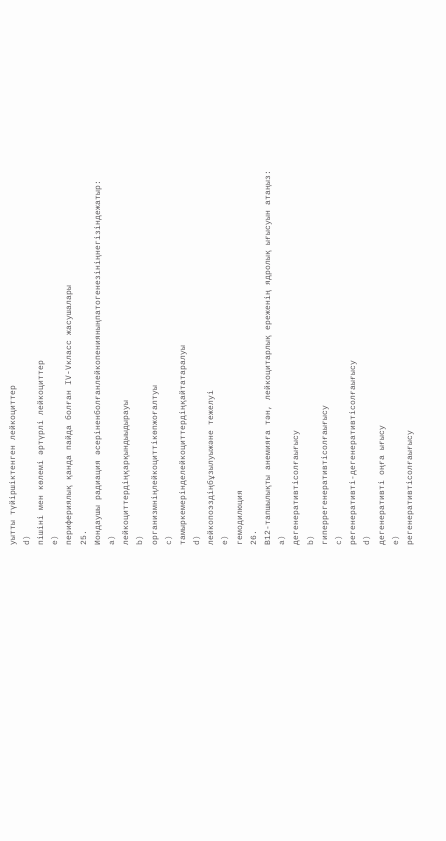уытты түйіршіктенген лейкоциттер
d)
пішіні мен көлемі әртүрлі лейкоциттер
e)
перифериялық қанда пайда болған IV-Vкласс жасушалары
25.
Иондаушы радиация әсеріненболғанлейкопенияныңпатогенезініңнегізіндежатыр:
a)
лейкоциттердіңқарқындыыдырауы
b)
организмніңлейкоциттікөпжоғалтуы
c)
тамыркемерінделейкоциттердіңқайтатаралуы
d)
лейкопоэздіңбұзылуыжәне тежелуі
e)
гемодилюция
26.
В12-тапшылықты анемияға тән, лейкоцитарлық ереженің ядролық ығысуын атаңыз:
a)
дегенеративтісолғаығысу
b)
гиперрегенеративтісолғаығысу
c)
регенеративті-дегенеративтісолғаығысу
d)
дегенеративті оңға ығысу
e)
регенеративтісолғаығысу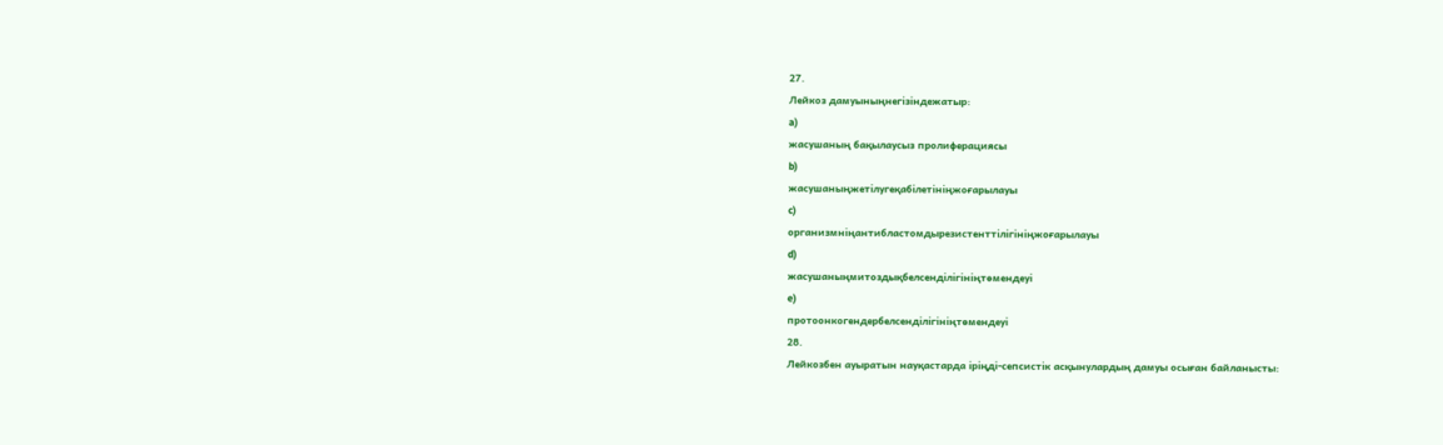27.
Лейкоз дамуыныңнегізіндежатыр:
a)
жасушаның бақылаусыз пролиферациясы
b)
жасушаныңжетілугеқабілетініңжоғарылауы
c)
организмніңантибластомдырезистенттілігініңжоғарылауы
d)
жасушаныңмитоздықбелсенділігініңтөмендеуі
e)
протоонкогендербелсенділігініңтөмендеуі
28.
Лейкозбен ауыратын науқастарда іріңді-сепсистік асқынулардың дамуы осыған байланысты: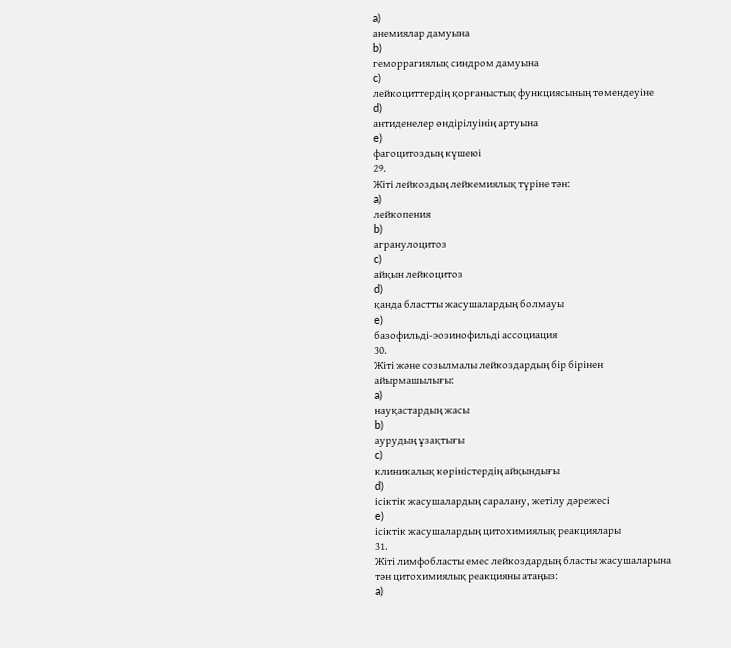a)
анемиялар дамуына
b)
геморрагиялық синдром дамуына
c)
лейкоциттердің қорғаныстық функциясының төмендеуіне
d)
антиденелер өндірілуінің артуына
e)
фагоцитоздың күшеюі
29.
Жіті лейкоздың лейкемиялық түріне тән:
a)
лейкопения
b)
агранулоцитоз
c)
айқын лейкоцитоз
d)
қанда бластты жасушалардың болмауы
e)
базофильді-эозинофильді ассоциация
30.
Жіті және созылмалы лейкоздардың бір бірінен айырмашылығы:
a)
науқастардың жасы
b)
аурудың ұзақтығы
c)
клиникалық көріністердің айқындығы
d)
ісіктік жасушалардың саралану, жетілу дәрежесі
e)
ісіктік жасушалардың цитохимиялық реакциялары
31.
Жіті лимфобласты емес лейкоздардың бласты жасушаларына тән цитохимиялық реакцияны атаңыз:
a)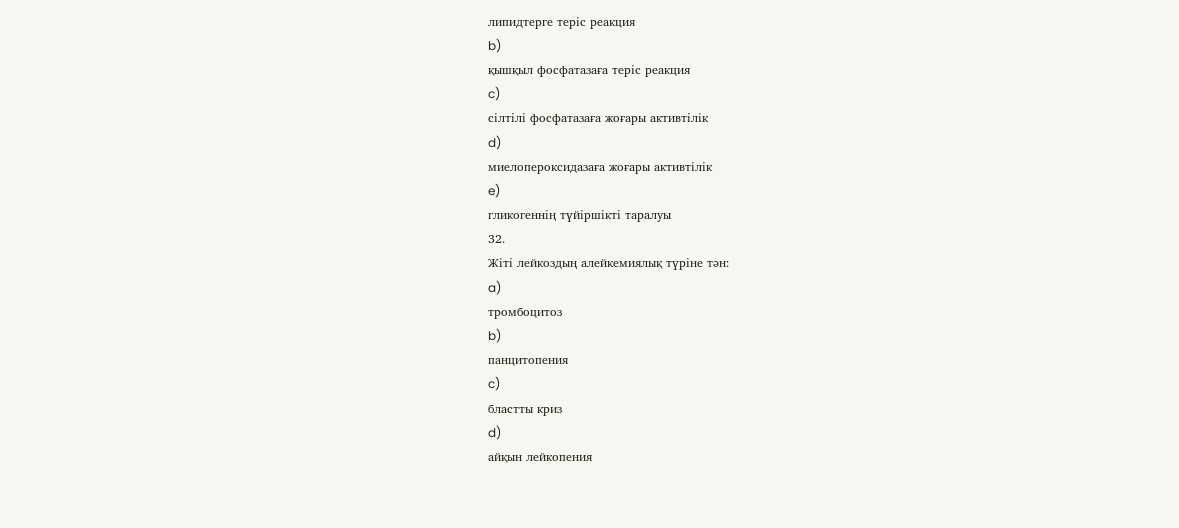липидтерге теріс реакция
b)
қышқыл фосфатазаға теріс реакция
c)
сілтілі фосфатазаға жоғары активтілік
d)
миелопероксидазаға жоғары активтілік
e)
гликогеннің түйіршікті таралуы
32.
Жіті лейкоздың алейкемиялық түріне тән:
a)
тромбоцитоз
b)
панцитопения
c)
бластты криз
d)
айқын лейкопения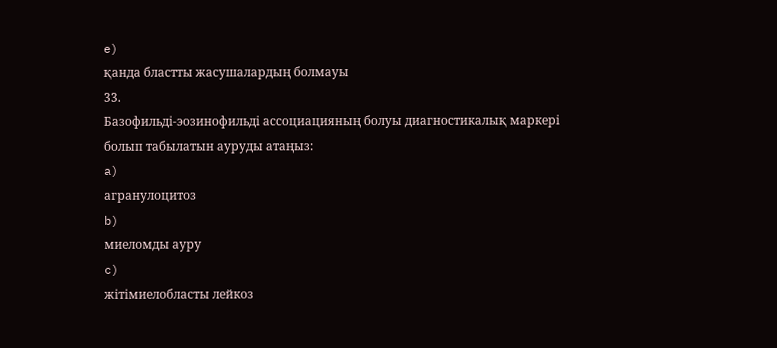e)
қанда бластты жасушалардың болмауы
33.
Базофильді-эозинофильді ассоциацияның болуы диагностикалық маркері болып табылатын ауруды атаңыз:
a)
агранулоцитоз
b)
миеломды ауру
c)
жітімиелобласты лейкоз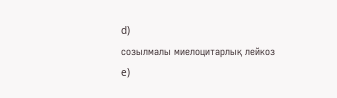d)
созылмалы миелоцитарлық лейкоз
e)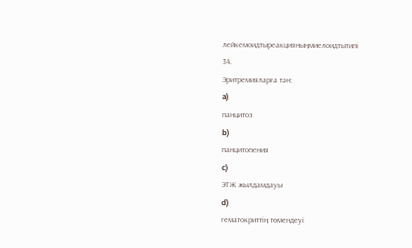лейкемоидтыреакцияныңмиелоидтытипі
34.
Эритремияларға тән:
a)
панцитоз
b)
панцитопения
c)
ЭТЖ жылдамдауы
d)
гематокриттің төмендеуі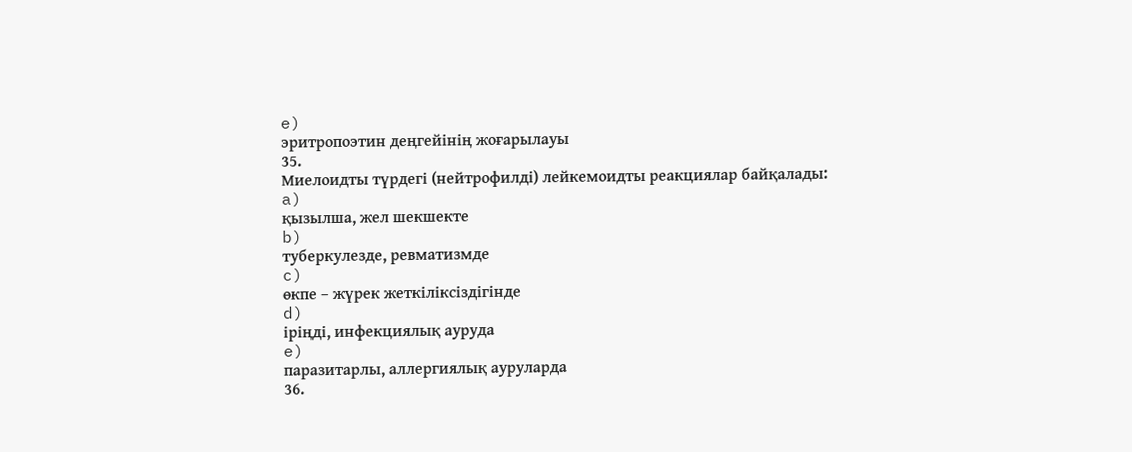e)
эритропоэтин деңгейінің жоғарылауы
35.
Миелоидты түрдегі (нейтрофилді) лейкемоидты реакциялар байқалады:
a)
қызылша, жел шекшекте
b)
туберкулезде, ревматизмде
c)
өкпе – жүрек жеткіліксіздігінде
d)
іріңді, инфекциялық ауруда
e)
паразитарлы, аллергиялық ауруларда
36.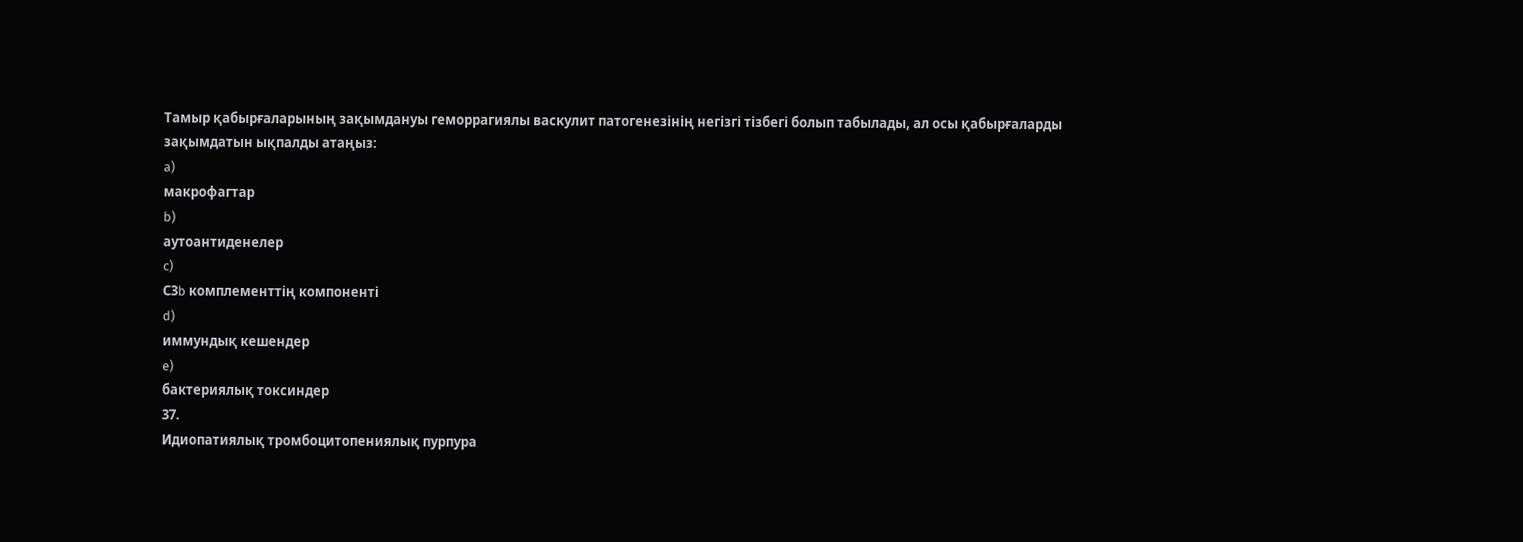Тамыр қабырғаларының зақымдануы геморрагиялы васкулит патогенезінің негізгі тізбегі болып табылады, ал осы қабырғаларды зақымдатын ықпалды атаңыз:
a)
макрофагтар
b)
аутоантиденелер
c)
С3b комплементтің компоненті
d)
иммундық кешендер
e)
бактериялық токсиндер
37.
Идиопатиялық тромбоцитопениялық пурпура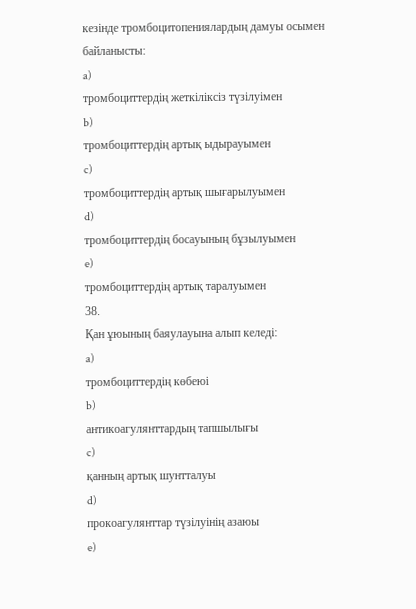кезінде тромбоцитопениялардың дамуы осымен байланысты:
a)
тромбоциттердің жеткіліксіз түзілуімен
b)
тромбоциттердің артық ыдырауымен
c)
тромбоциттердің артық шығарылуымен
d)
тромбоциттердің босауының бұзылуымен
e)
тромбоциттердің артық таралуымен
38.
Қан ұюының баяулауына алып келеді:
a)
тромбоциттердің көбеюі
b)
антикоагулянттардың тапшылығы
c)
қанның артық шунтталуы
d)
прокоагулянттар түзілуінің азаюы
e)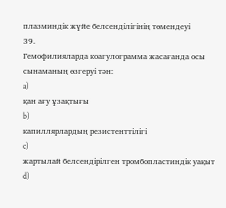плазминдік жүйе белсенділігінің төмендеуі
39.
Гемофилияларда коагулограмма жасағанда осы сынаманың өзгеруі тән:
a)
қан ағу ұзақтығы
b)
капиллярлардың резистенттілігі
c)
жартылай белсендірілген тромбопластиндік уақыт
d)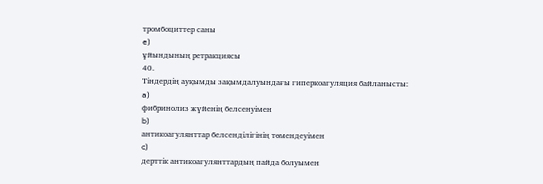тромбоциттер саны
e)
ұйындының ретракциясы
40.
Тіндердің ауқымды зақымдалуындағы гиперкоагуляция байланысты:
a)
фибринолиз жүйенің белсенуімен
b)
антикоагулянттар белсенділігінің төмендеуімен
c)
дерттік антикоагулянттардың пайда болуымен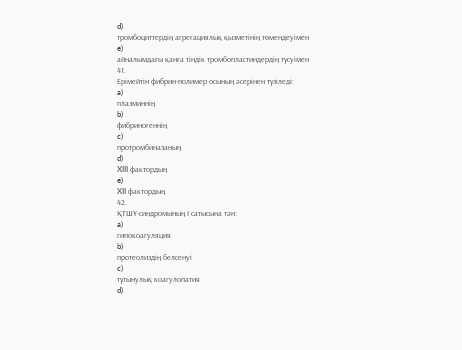d)
тромбоциттердің агрегациялық қызметінің төмендеуімен
e)
айналымдағы қанға тіндік тромбопластиндердің түсуімен
41.
Ерімейтін фибрин-полимер осының әсерінен түзіледі:
a)
плазминнің
b)
фибриногеннің
c)
протромбиназаның
d)
XIII фактордың
e)
XII фактордың
42.
ҚТШҰ-синдромының І сатысына тән:
a)
гипокоагуляция
b)
протеолиздің белсенуі
c)
тұтынулық коагулопатия
d)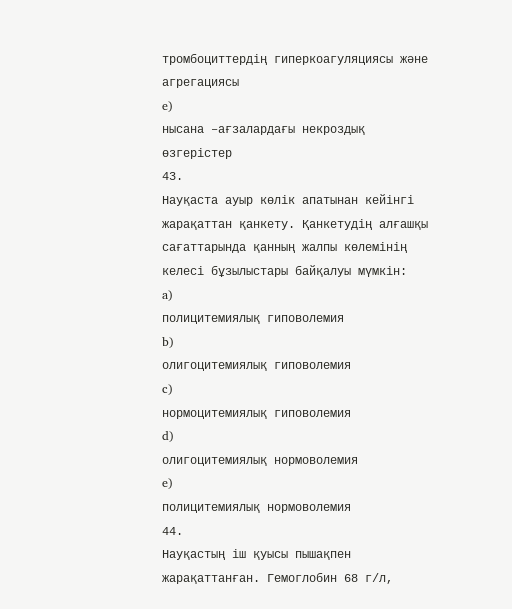тромбоциттердің гиперкоагуляциясы және агрегациясы
e)
нысана –ағзалардағы некроздық өзгерістер
43.
Науқаста ауыр көлік апатынан кейінгі жарақаттан қанкету. Қанкетудің алғашқы сағаттарында қанның жалпы көлемінің келесі бұзылыстары байқалуы мүмкін:
a)
полицитемиялық гиповолемия
b)
олигоцитемиялық гиповолемия
c)
нормоцитемиялық гиповолемия
d)
олигоцитемиялық нормоволемия
e)
полицитемиялық нормоволемия
44.
Науқастың іш қуысы пышақпен жарақаттанған. Гемоглобин 68 г/л,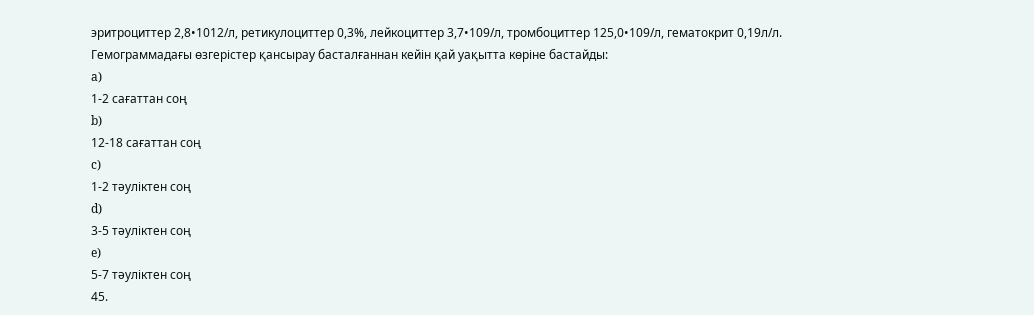эритроциттер 2,8•1012/л, ретикулоциттер 0,3%, лейкоциттер 3,7•109/л, тромбоциттер 125,0•109/л, гематокрит 0,19л/л. Гемограммадағы өзгерістер қансырау басталғаннан кейін қай уақытта көріне бастайды:
a)
1-2 сағаттан соң
b)
12-18 сағаттан соң
c)
1-2 тәуліктен соң
d)
3-5 тәуліктен соң
e)
5-7 тәуліктен соң
45.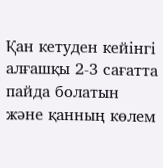Қан кетуден кейінгі алғашқы 2-3 сағатта пайда болатын және қанның көлем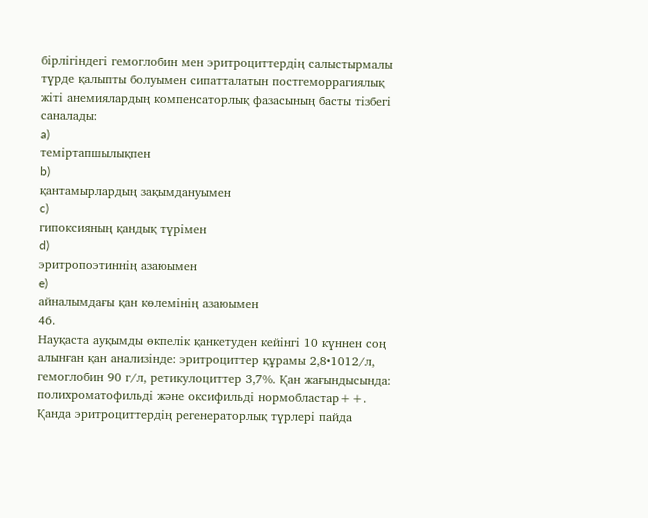бірлігіндегі гемоглобин мен эритроциттердің салыстырмалы түрде қалыпты болуымен сипатталатын постгеморрагиялық жіті анемиялардың компенсаторлық фазасының басты тізбегі саналады:
a)
теміртапшылықпен
b)
қантамырлардың зақымдануымен
c)
гипоксияның қандық түрімен
d)
эритропоэтиннің азаюымен
e)
айналымдағы қан көлемінің азаюымен
46.
Науқаста ауқымды өкпелік қанкетуден кейінгі 10 күннен соң алынған қан анализінде: эритроциттер құрамы 2,8•1012/л, гемоглобин 90 г/л, ретикулоциттер 3,7%. Қан жағындысында: полихроматофильді және оксифильді нормобластар++. Қанда эритроциттердің регенераторлық түрлері пайда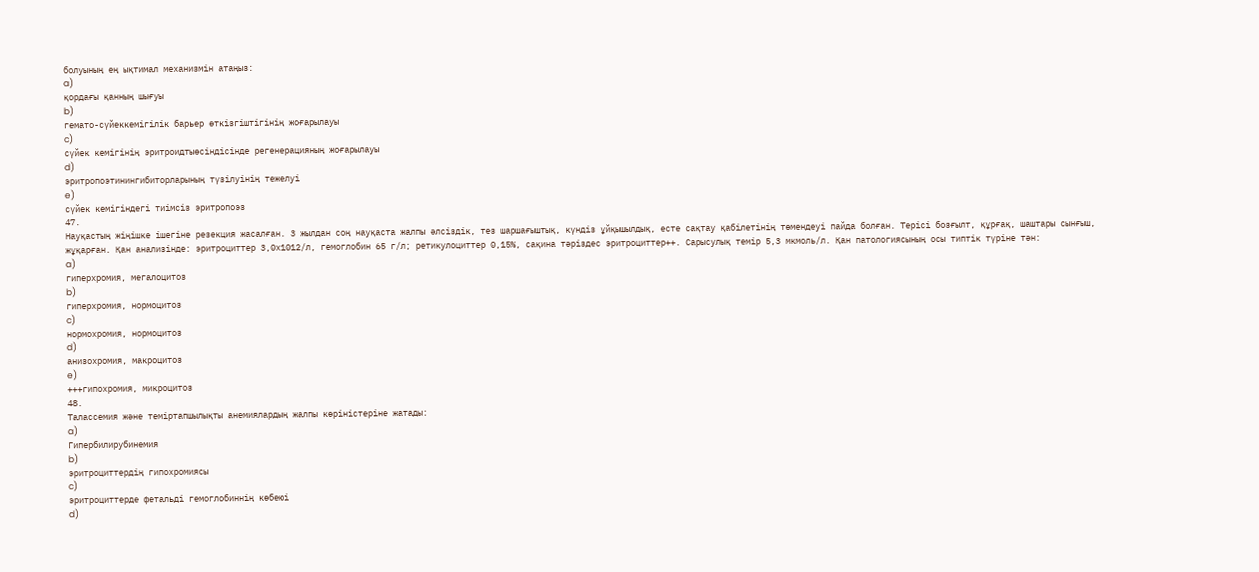болуының ең ықтимал механизмін атаңыз:
a)
қордағы қанның шығуы
b)
гемато-сүйеккемігілік барьер өткізгіштігінің жоғарылауы
c)
сүйек кемігінің эритроидтыөсіндісінде регенерацияның жоғарылауы
d)
эритропоэтинингибиторларының түзілуінің тежелуі
e)
сүйек кемігіндегі тиімсіз эритропоэз
47.
Науқастың жіңішке ішегіне резекция жасалған. 3 жылдан соң науқаста жалпы әлсіздік, тез шаршағыштық, күндіз ұйқышылдық, есте сақтау қабілетінің төмендеуі пайда болған. Терісі бозғылт, құрғақ, шаштары сынғыш, жұқарған. Қан анализінде: эритроциттер 3,0х1012/л, гемоглобин 65 г/л; ретикулоциттер 0,15%, сақина тәріздес эритроциттер++. Сарысулық темір 5,3 мкмоль/л. Қан патологиясының осы типтік түріне тән:
a)
гиперхромия, мегалоцитоз
b)
гиперхромия, нормоцитоз
c)
нормохромия, нормоцитоз
d)
анизохромия, макроцитоз
e)
+++гипохромия, микроцитоз
48.
Талассемия және теміртапшылықты анемиялардың жалпы көріністеріне жатады:
a)
Гипербилирубинемия
b)
эритроциттердің гипохромиясы
c)
эритроциттерде фетальді гемоглобиннің көбеюі
d)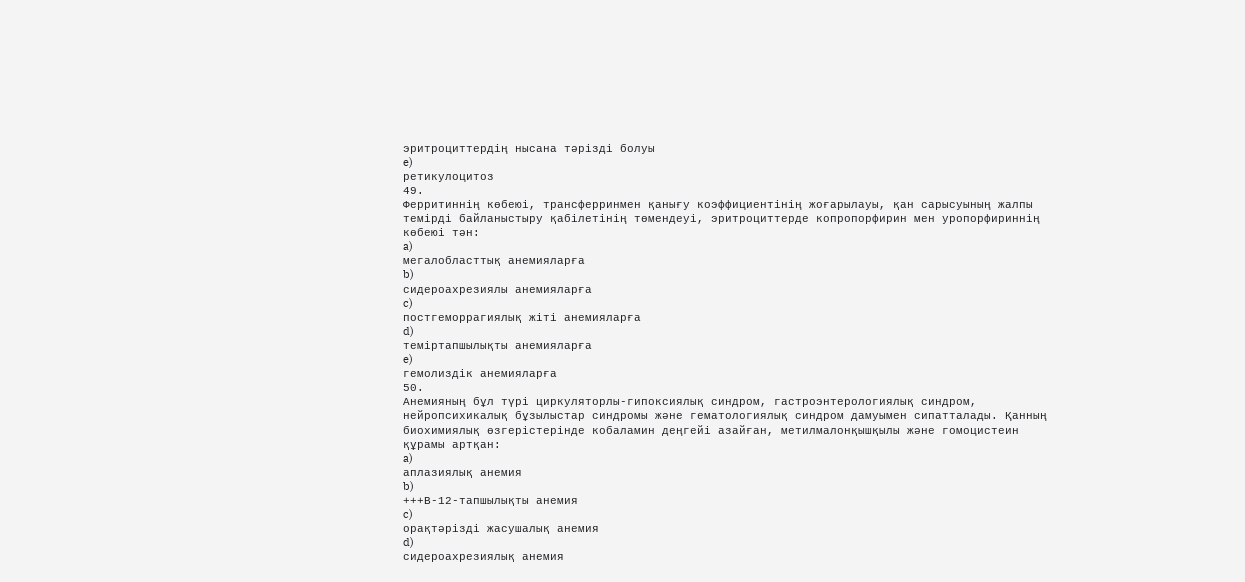эритроциттердің нысана тәрізді болуы
e)
ретикулоцитоз
49.
Ферритиннің көбеюі, трансферринмен қанығу коэффициентінің жоғарылауы, қан сарысуының жалпы темірді байланыстыру қабілетінің төмендеуі, эритроциттерде копропорфирин мен уропорфириннің көбеюі тән:
a)
мегалобласттық анемияларға
b)
сидероахрезиялы анемияларға
c)
постгеморрагиялық жіті анемияларға
d)
теміртапшылықты анемияларға
e)
гемолиздік анемияларға
50.
Анемияның бұл түрі циркуляторлы-гипоксиялық синдром, гастроэнтерологиялық синдром, нейропсихикалық бұзылыстар синдромы және гематологиялық синдром дамуымен сипатталады. Қанның биохимиялық өзгерістерінде кобаламин деңгейі азайған, метилмалонқышқылы және гомоцистеин құрамы артқан:
a)
аплазиялық анемия
b)
+++В-12-тапшылықты анемия
c)
орақтәрізді жасушалық анемия
d)
сидероахрезиялық анемия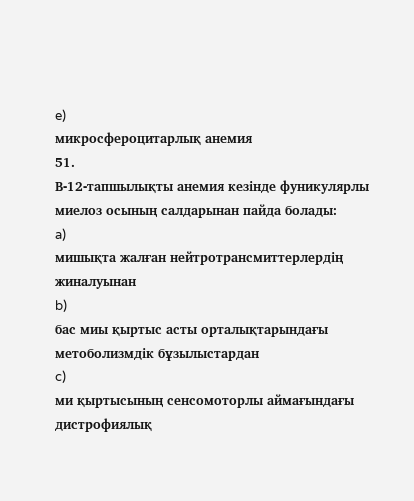e)
микросфероцитарлық анемия
51.
В-12-тапшылықты анемия кезінде фуникулярлы миелоз осының салдарынан пайда болады:
a)
мишықта жалған нейтротрансмиттерлердің жиналуынан
b)
бас миы қыртыс асты орталықтарындағы метоболизмдік бұзылыстардан
c)
ми қыртысының сенсомоторлы аймағындағы дистрофиялық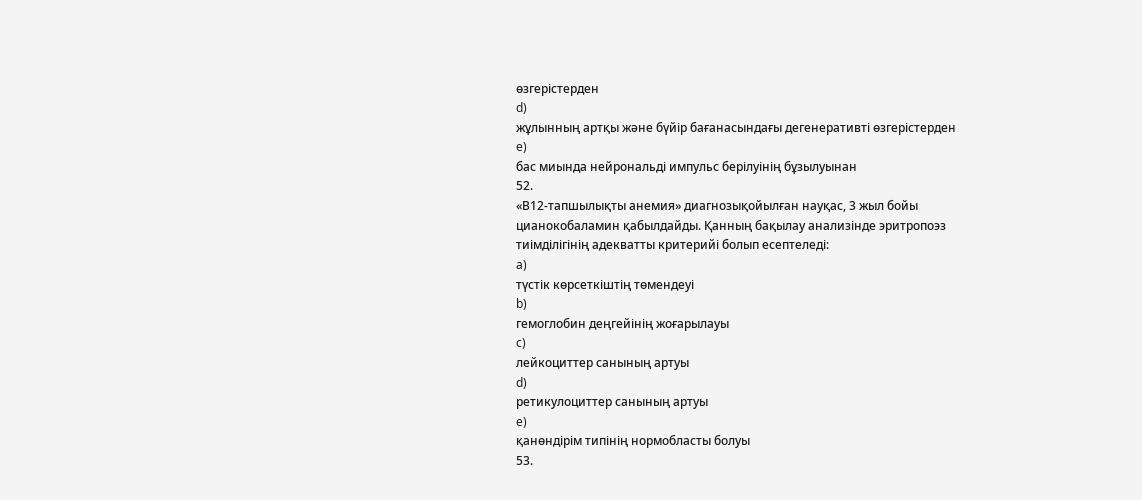өзгерістерден
d)
жұлынның артқы және бүйір бағанасындағы дегенеративті өзгерістерден
e)
бас миында нейрональді импульс берілуінің бұзылуынан
52.
«В12-тапшылықты анемия» диагнозықойылған науқас, 3 жыл бойы цианокобаламин қабылдайды. Қанның бақылау анализінде эритропоэз тиімділігінің адекватты критерийі болып есептеледі:
a)
түстік көрсеткіштің төмендеуі
b)
гемоглобин деңгейінің жоғарылауы
c)
лейкоциттер санының артуы
d)
ретикулоциттер санының артуы
e)
қанөндірім типінің нормобласты болуы
53.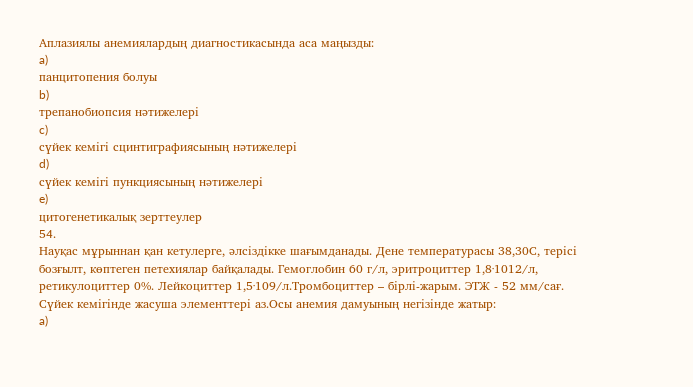Аплазиялы анемиялардың диагностикасында аса маңызды:
a)
панцитопения болуы
b)
трепанобиопсия нәтижелері
c)
сүйек кемігі сцинтиграфиясының нәтижелері
d)
сүйек кемігі пункциясының нәтижелері
e)
цитогенетикалық зерттеулер
54.
Науқас мұрыннан қан кетулерге, әлсіздікке шағымданады. Дене температурасы 38,30С, терісі бозғылт, көптеген петехиялар байқалады. Гемоглобин 60 г/л, эритроциттер 1,8∙1012/л, ретикулоциттер 0%. Лейкоциттер 1,5∙109/л.Тромбоциттер – бірлі-жарым. ЭТЖ - 52 мм/сағ. Сүйек кемігінде жасуша элементтері аз.Осы анемия дамуының негізінде жатыр:
a)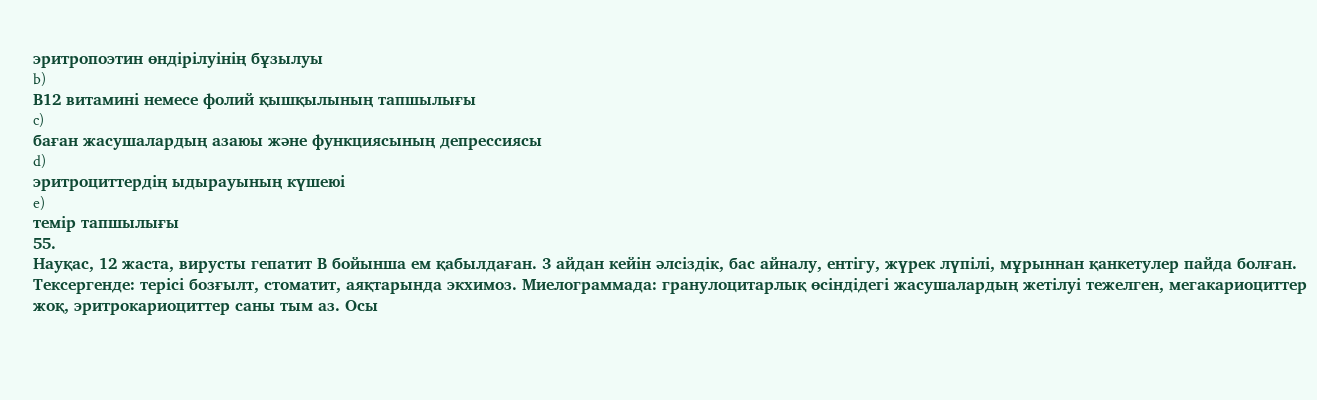эритропоэтин өндірілуінің бұзылуы
b)
В12 витамині немесе фолий қышқылының тапшылығы
c)
баған жасушалардың азаюы және функциясының депрессиясы
d)
эритроциттердің ыдырауының күшеюі
e)
темір тапшылығы
55.
Науқас, 12 жаста, вирусты гепатит В бойынша ем қабылдаған. 3 айдан кейін әлсіздік, бас айналу, ентігу, жүрек лүпілі, мұрыннан қанкетулер пайда болған. Тексергенде: терісі бозғылт, стоматит, аяқтарында экхимоз. Миелограммада: гранулоцитарлық өсіндідегі жасушалардың жетілуі тежелген, мегакариоциттер жоқ, эритрокариоциттер саны тым аз. Осы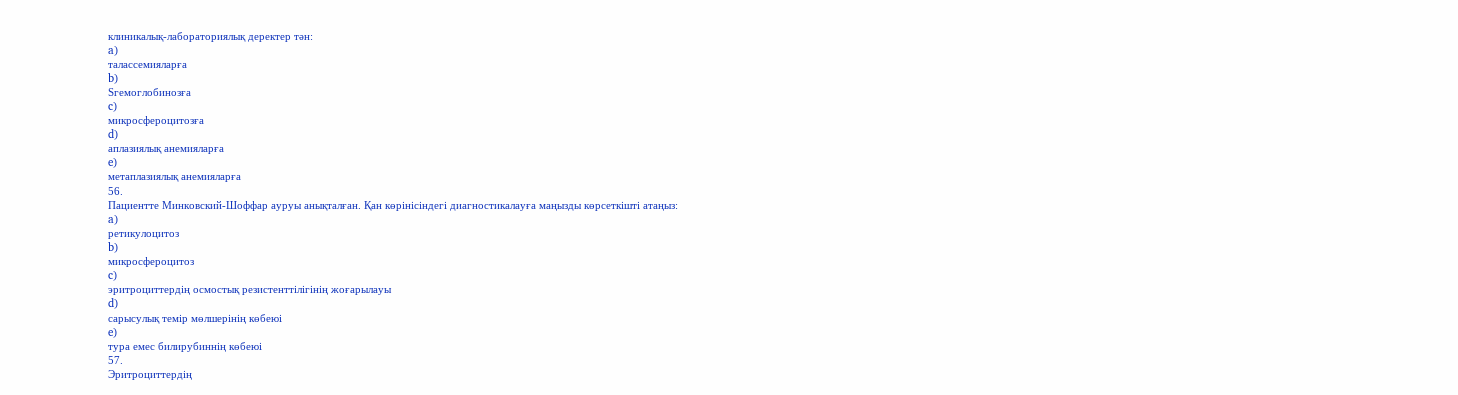клиникалық-лабораториялық деректер тән:
a)
талассемияларға
b)
Sгемоглобинозға
c)
микросфероцитозға
d)
аплазиялық анемияларға
e)
метаплазиялық анемияларға
56.
Пациентте Минковский-Шоффар ауруы анықталған. Қан көрінісіндегі диагностикалауға маңызды көрсеткішті атаңыз:
a)
ретикулоцитоз
b)
микросфероцитоз
c)
эритроциттердің осмостық резистенттілігінің жоғарылауы
d)
сарысулық темір мөлшерінің көбеюі
e)
тура емес билирубиннің көбеюі
57.
Эритроциттердің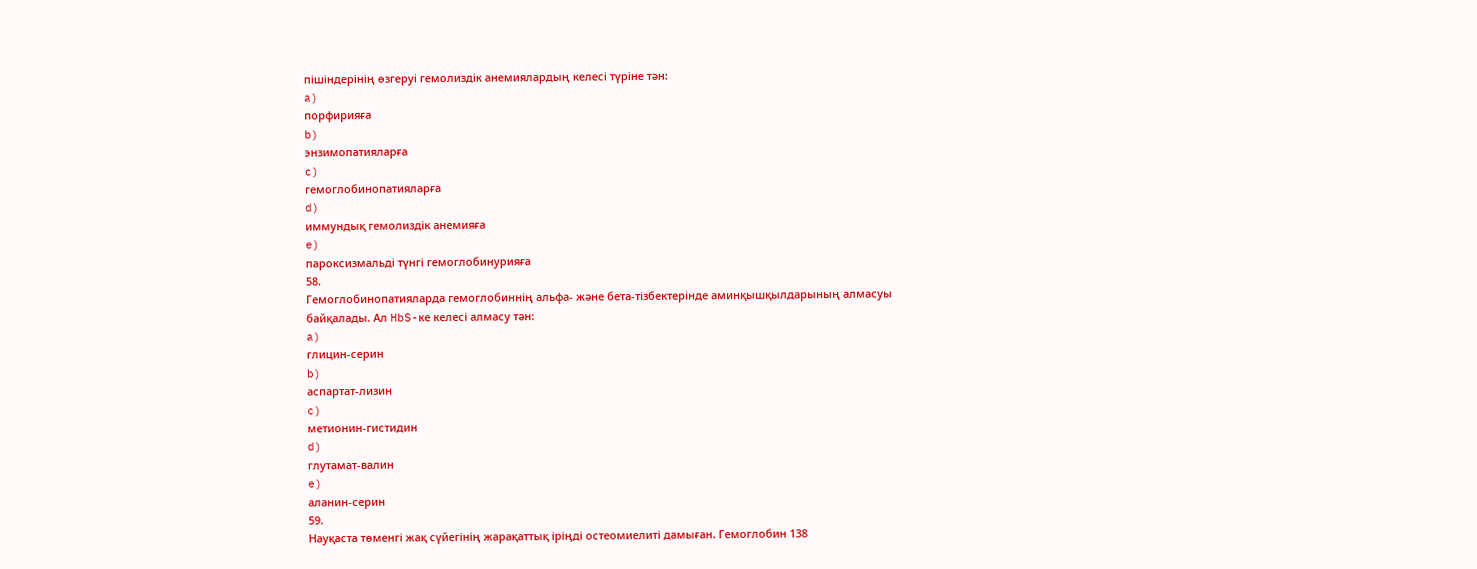пішіндерінің өзгеруі гемолиздік анемиялардың келесі түріне тән:
a)
порфирияға
b)
энзимопатияларға
c)
гемоглобинопатияларға
d)
иммундық гемолиздік анемияға
e)
пароксизмальді түнгі гемоглобинурияға
58.
Гемоглобинопатияларда гемоглобиннің альфа- және бета-тізбектерінде аминқышқылдарының алмасуы байқалады. Ал HbS-ке келесі алмасу тән:
a)
глицин-серин
b)
аспартат-лизин
c)
метионин-гистидин
d)
глутамат-валин
e)
аланин-серин
59.
Науқаста төменгі жақ сүйегінің жарақаттық іріңді остеомиелиті дамыған. Гемоглобин 138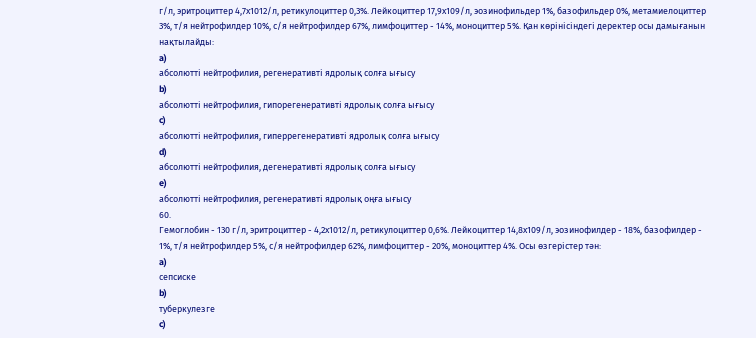г/л, эритроциттер 4,7х1012/л, ретикулоциттер 0,3%. Лейкоциттер 17,9х109/л, эозинофильдер 1%, базофильдер 0%, метамиелоциттер 3%, т/я нейтрофилдер 10%, с/я нейтрофилдер 67%, лимфоциттер - 14%, моноциттер 5%. Қан көрінісіндегі деректер осы дамығанын нақтылайды:
a)
абсолютті нейтрофилия, регенеративті ядролық солға ығысу
b)
абсолютті нейтрофилия, гипорегенеративті ядролық солға ығысу
c)
абсолютті нейтрофилия, гиперрегенеративті ядролық солға ығысу
d)
абсолютті нейтрофилия, дегенеративті ядролық солға ығысу
e)
абсолютті нейтрофилия, регенеративті ядролық оңға ығысу
60.
Гемоглобин - 130 г/л, эритроциттер - 4,2х1012/л, ретикулоциттер 0,6%. Лейкоциттер 14,8х109/л, эозинофилдер - 18%, базофилдер - 1%, т/я нейтрофилдер 5%, с/я нейтрофилдер 62%, лимфоциттер - 20%, моноциттер 4%. Осы өзгерістер тән:
a)
сепсиске
b)
туберкулезге
c)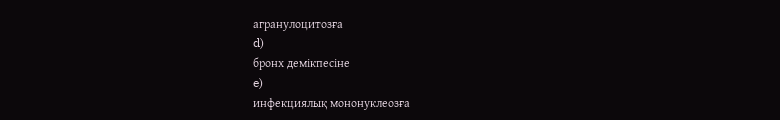агранулоцитозға
d)
бронх демікпесіне
e)
инфекциялық мононуклеозға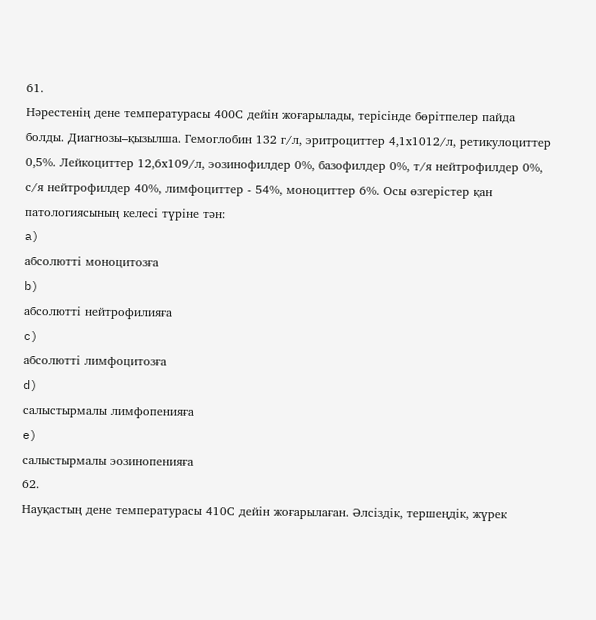61.
Нәрестенің дене температурасы 400С дейін жоғарылады, терісінде бөрітпелер пайда болды. Диагнозы–қызылша. Гемоглобин 132 г/л, эритроциттер 4,1х1012/л, ретикулоциттер 0,5%. Лейкоциттер 12,6х109/л, эозинофилдер 0%, базофилдер 0%, т/я нейтрофилдер 0%, с/я нейтрофилдер 40%, лимфоциттер - 54%, моноциттер 6%. Осы өзгерістер қан патологиясының келесі түріне тән:
a)
абсолютті моноцитозға
b)
абсолютті нейтрофилияға
c)
абсолютті лимфоцитозға
d)
салыстырмалы лимфопенияға
e)
салыстырмалы эозинопенияға
62.
Науқастың дене температурасы 410С дейін жоғарылаған. Әлсіздік, тершеңдік, жүрек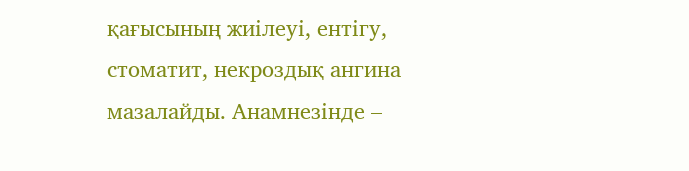қағысының жиілеуі, ентігу, стоматит, некроздық ангина мазалайды. Анамнезінде –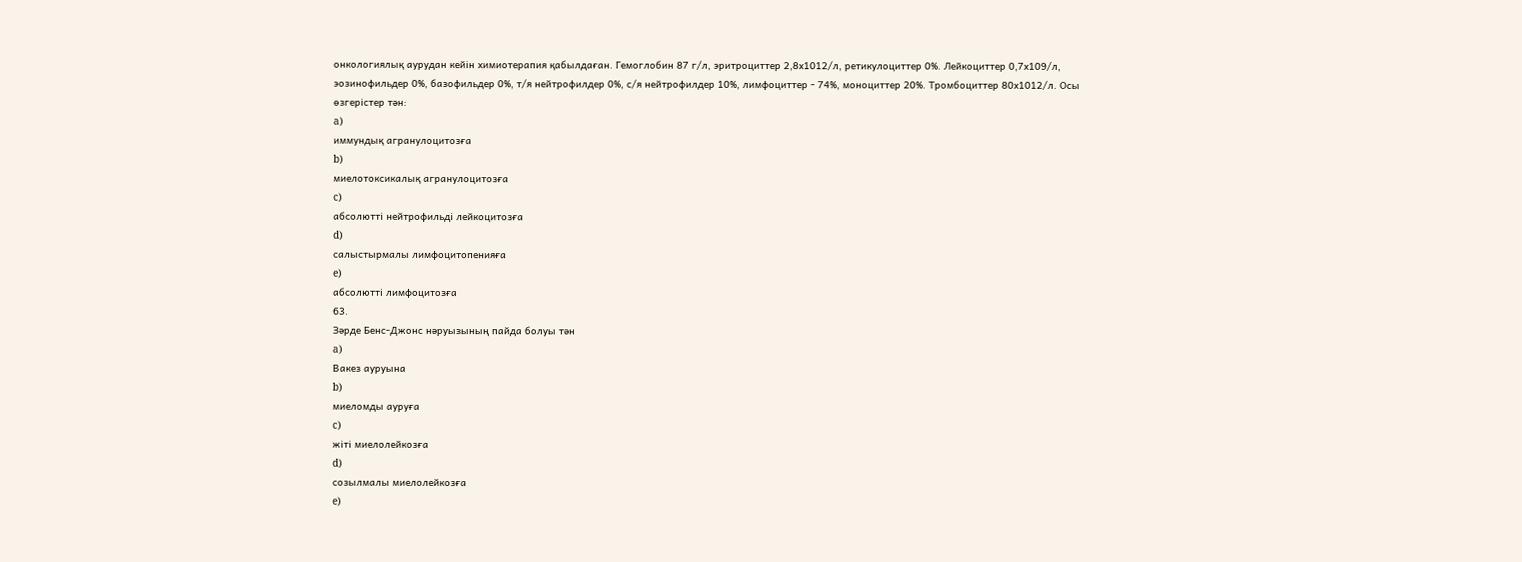онкологиялық аурудан кейін химиотерапия қабылдаған. Гемоглобин 87 г/л, эритроциттер 2,8х1012/л, ретикулоциттер 0%. Лейкоциттер 0,7х109/л, эозинофильдер 0%, базофильдер 0%, т/я нейтрофилдер 0%, с/я нейтрофилдер 10%, лимфоциттер - 74%, моноциттер 20%. Тромбоциттер 80х1012/л. Осы өзгерістер тән:
a)
иммундық агранулоцитозға
b)
миелотоксикалық агранулоцитозға
c)
абсолютті нейтрофильді лейкоцитозға
d)
салыстырмалы лимфоцитопенияға
e)
абсолютті лимфоцитозға
63.
Зәрде Бенс-Джонс нәруызының пайда болуы тән
a)
Вакез ауруына
b)
миеломды ауруға
c)
жіті миелолейкозға
d)
созылмалы миелолейкозға
e)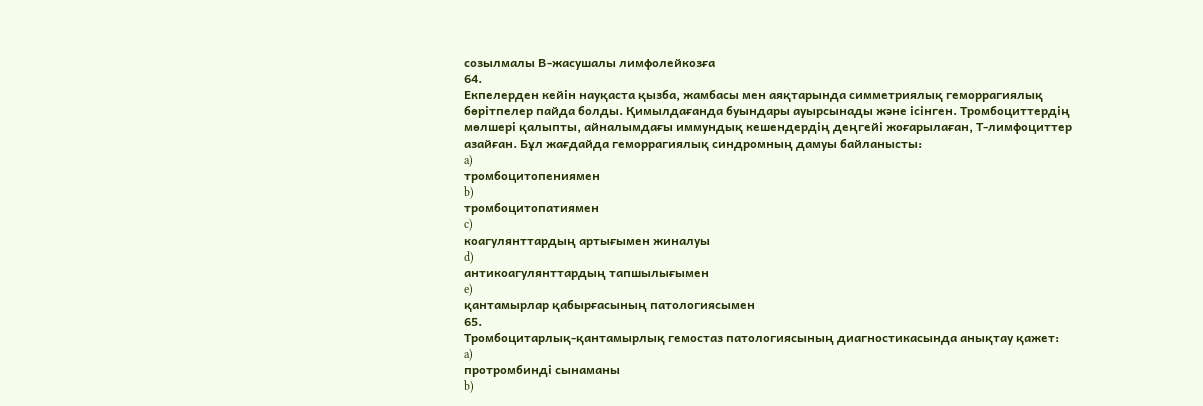созылмалы В-жасушалы лимфолейкозға
64.
Екпелерден кейін науқаста қызба, жамбасы мен аяқтарында симметриялық геморрагиялық бөрітпелер пайда болды. Қимылдағанда буындары ауырсынады және ісінген. Тромбоциттердің мөлшері қалыпты, айналымдағы иммундық кешендердің деңгейі жоғарылаған, Т-лимфоциттер азайған. Бұл жағдайда геморрагиялық синдромның дамуы байланысты:
a)
тромбоцитопениямен
b)
тромбоцитопатиямен
c)
коагулянттардың артығымен жиналуы
d)
антикоагулянттардың тапшылығымен
e)
қантамырлар қабырғасының патологиясымен
65.
Тромбоцитарлық-қантамырлық гемостаз патологиясының диагностикасында анықтау қажет:
a)
протромбинді сынаманы
b)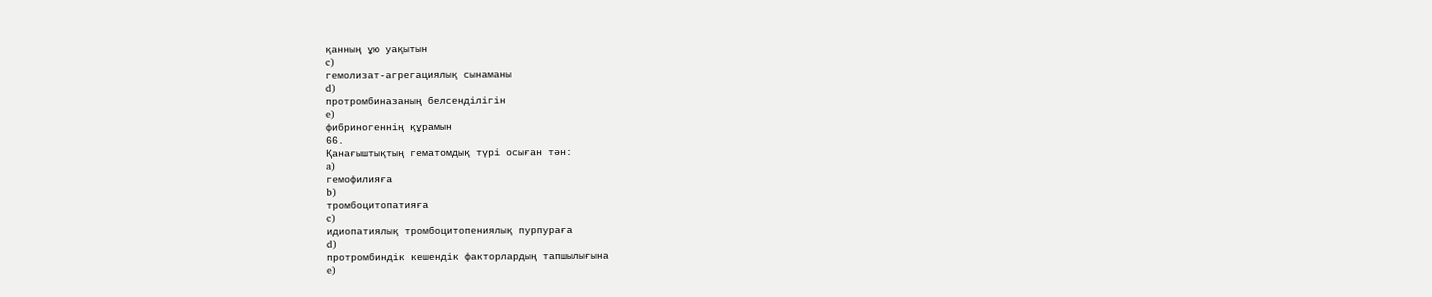қанның ұю уақытын
c)
гемолизат-агрегациялық сынаманы
d)
протромбиназаның белсенділігін
e)
фибриногеннің құрамын
66.
Қанағыштықтың гематомдық түрі осыған тән:
a)
гемофилияға
b)
тромбоцитопатияға
c)
идиопатиялық тромбоцитопениялық пурпураға
d)
протромбиндік кешендік факторлардың тапшылығына
e)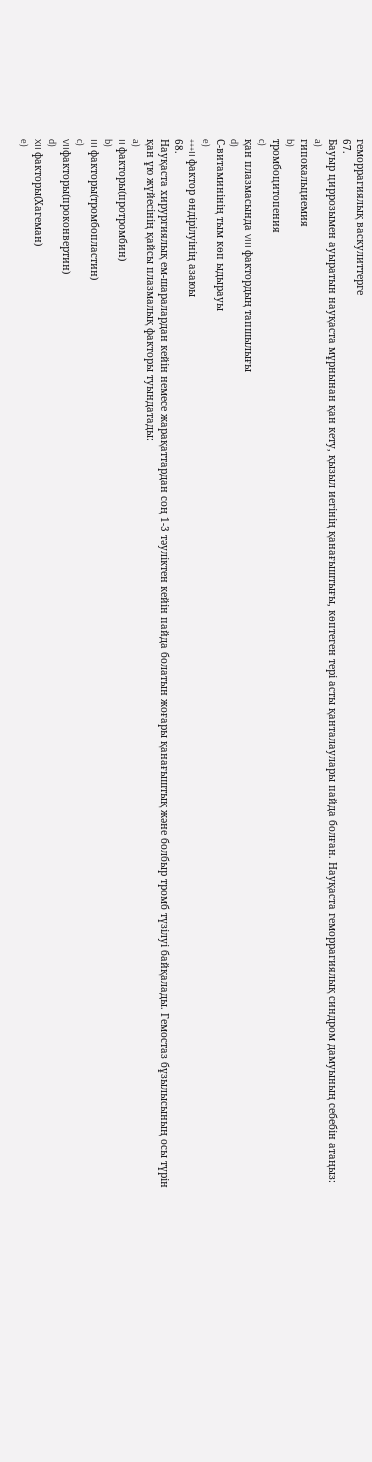геморрагиялық васкулиттерге
67.
Бауыр циррозымен ауыратын науқаста мұрнынан қан кету, қызыл иегінің қанағыштығы, көптеген тері асты қанталаулары пайда болған. Науқаста геморрагиялық синдром дамуының себебін атаңыз:
a)
гипокальциемия
b)
тромбоцитопения
c)
қан плазмасында VIII фактордың тапшылығы
d)
С-витаминінің тым көп ыдырауы
e)
+++II фактор өндірілуінің азаюы
68.
Науқаста хирургиялық ем-шаралардан кейін немесе жарақаттардан соң 1-3 тәуліктен кейін пайда болатын жоғары қанағыштық және болбыр тромб түзілуі байқалады. Гемостаз бұзылысының осы түрін қан ұю жүйесінің қайсы плазмалық факторы туындатады:
a)
II факторы(протромбин)
b)
III факторы(тромбопластин)
c)
VIIфакторы(проконвертин)
d)
XII факторы(Хагеман)
e)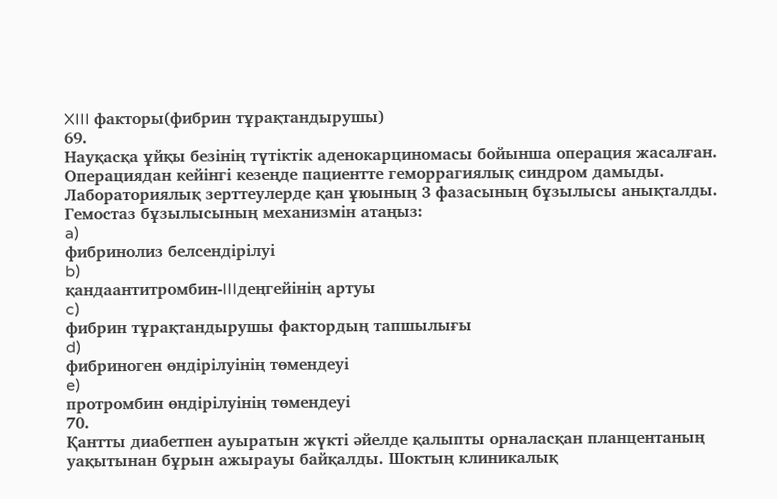XIII факторы(фибрин тұрақтандырушы)
69.
Науқасқа ұйқы безінің түтіктік аденокарциномасы бойынша операция жасалған. Операциядан кейінгі кезеңде пациентте геморрагиялық синдром дамыды. Лабораториялық зерттеулерде қан ұюының 3 фазасының бұзылысы анықталды. Гемостаз бұзылысының механизмін атаңыз:
a)
фибринолиз белсендірілуі
b)
қандаантитромбин-IIIдеңгейінің артуы
c)
фибрин тұрақтандырушы фактордың тапшылығы
d)
фибриноген өндірілуінің төмендеуі
e)
протромбин өндірілуінің төмендеуі
70.
Қантты диабетпен ауыратын жүкті әйелде қалыпты орналасқан планцентаның уақытынан бұрын ажырауы байқалды. Шоктың клиникалық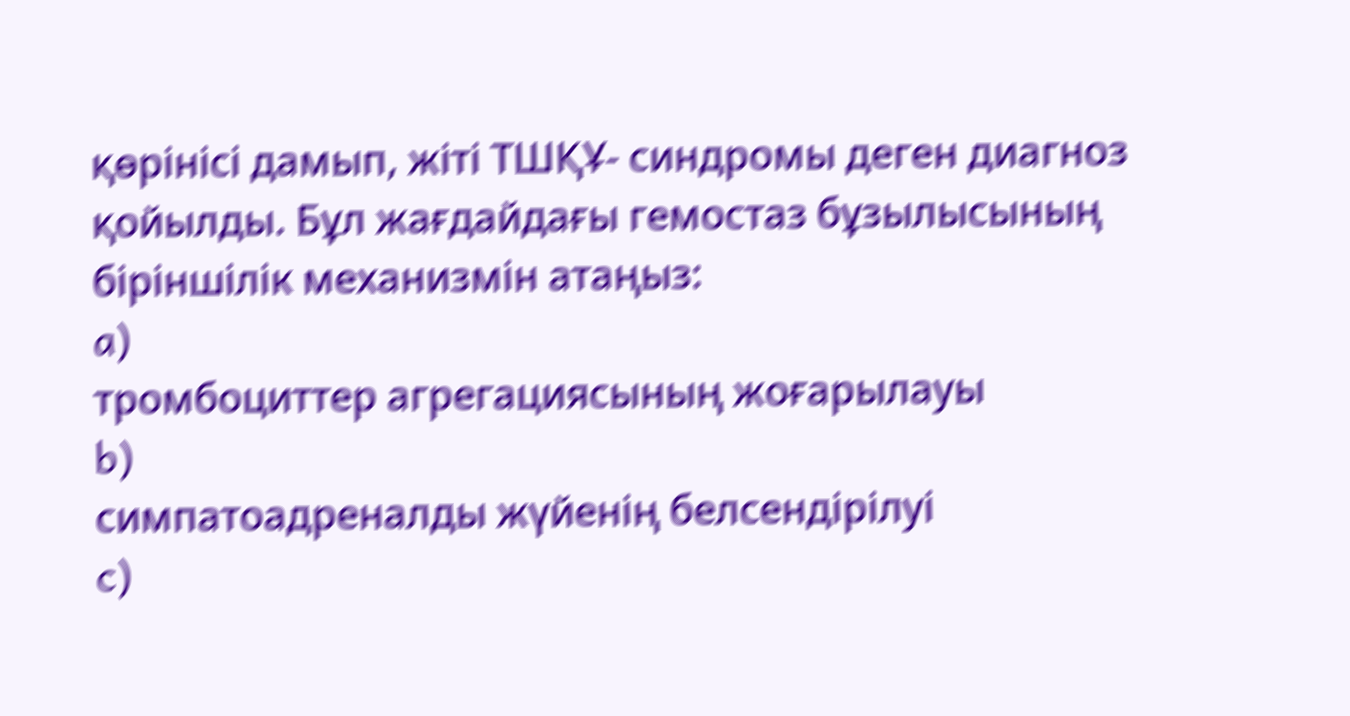қөрінісі дамып, жіті ТШҚҰ- синдромы деген диагноз қойылды. Бұл жағдайдағы гемостаз бұзылысының біріншілік механизмін атаңыз:
a)
тромбоциттер агрегациясының жоғарылауы
b)
симпатоадреналды жүйенің белсендірілуі
c)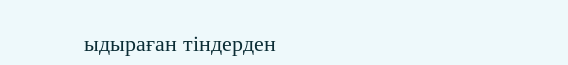ыдыраған тіндерден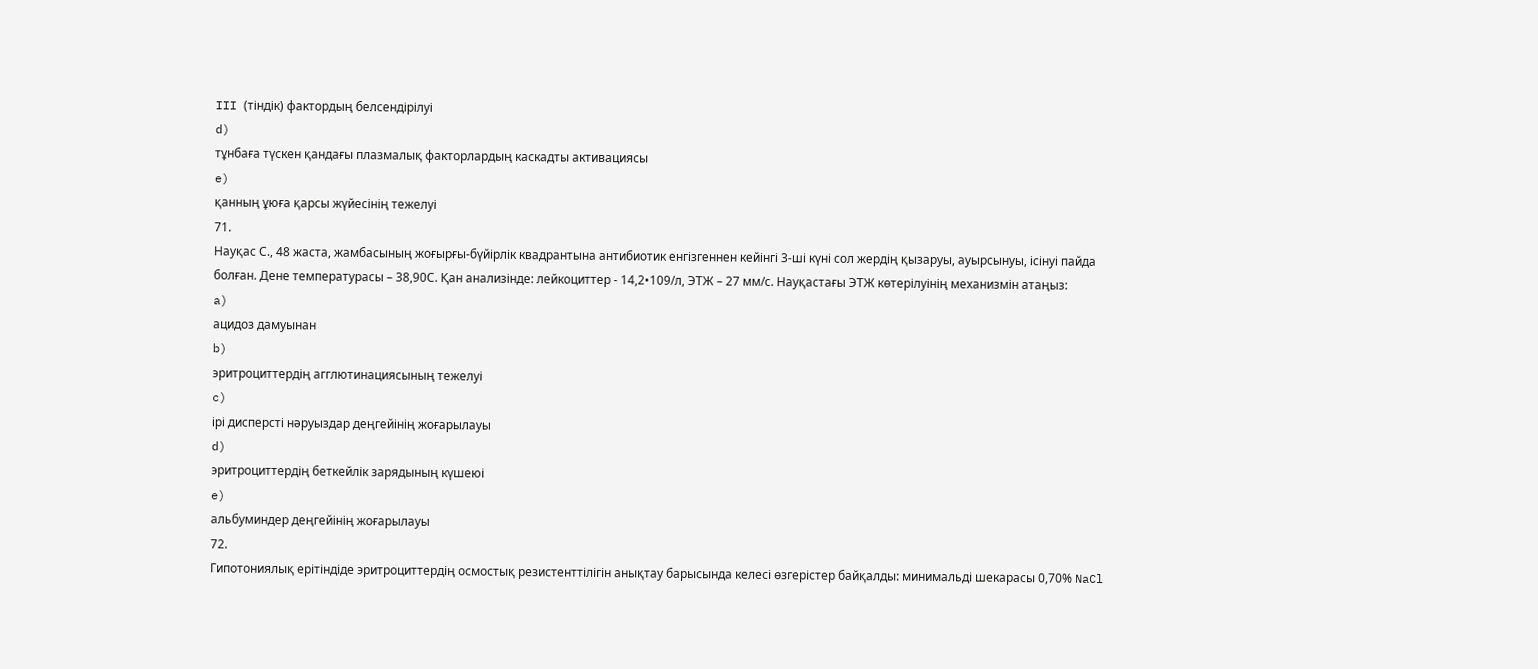III (тіндік) фактордың белсендірілуі
d)
тұнбаға түскен қандағы плазмалық факторлардың каскадты активациясы
e)
қанның ұюға қарсы жүйесінің тежелуі
71.
Науқас С., 48 жаста, жамбасының жоғырғы-бүйірлік квадрантына антибиотик енгізгеннен кейінгі 3-ші күні сол жердің қызаруы, ауырсынуы, ісінуі пайда болған. Дене температурасы – 38,90С. Қан анализінде: лейкоциттер - 14,2•109/л, ЭТЖ – 27 мм/с. Науқастағы ЭТЖ көтерілуінің механизмін атаңыз:
a)
ацидоз дамуынан
b)
эритроциттердің агглютинациясының тежелуі
c)
ірі дисперсті нәруыздар деңгейінің жоғарылауы
d)
эритроциттердің беткейлік зарядының күшеюі
e)
альбуминдер деңгейінің жоғарылауы
72.
Гипотониялық ерітіндіде эритроциттердің осмостық резистенттілігін анықтау барысында келесі өзгерістер байқалды: минимальді шекарасы 0,70% NaCl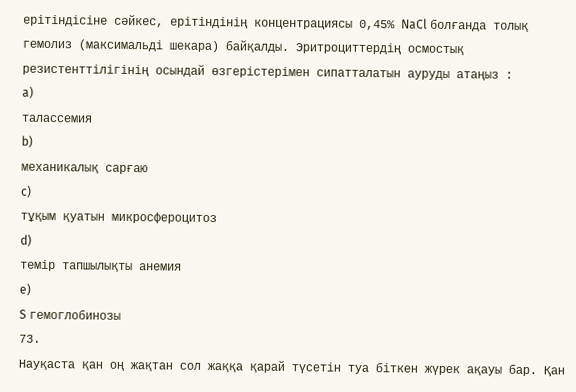ерітіндісіне сәйкес, ерітіндінің концентрациясы 0,45% NaCl болғанда толық гемолиз (максимальді шекара) байқалды. Эритроциттердің осмостық резистенттілігінің осындай өзгерістерімен сипатталатын ауруды атаңыз :
a)
талассемия
b)
механикалық сарғаю
c)
тұқым қуатын микросфероцитоз
d)
темір тапшылықты анемия
e)
S гемоглобинозы
73.
Науқаста қан оң жақтан сол жаққа қарай түсетін туа біткен жүрек ақауы бар. Қан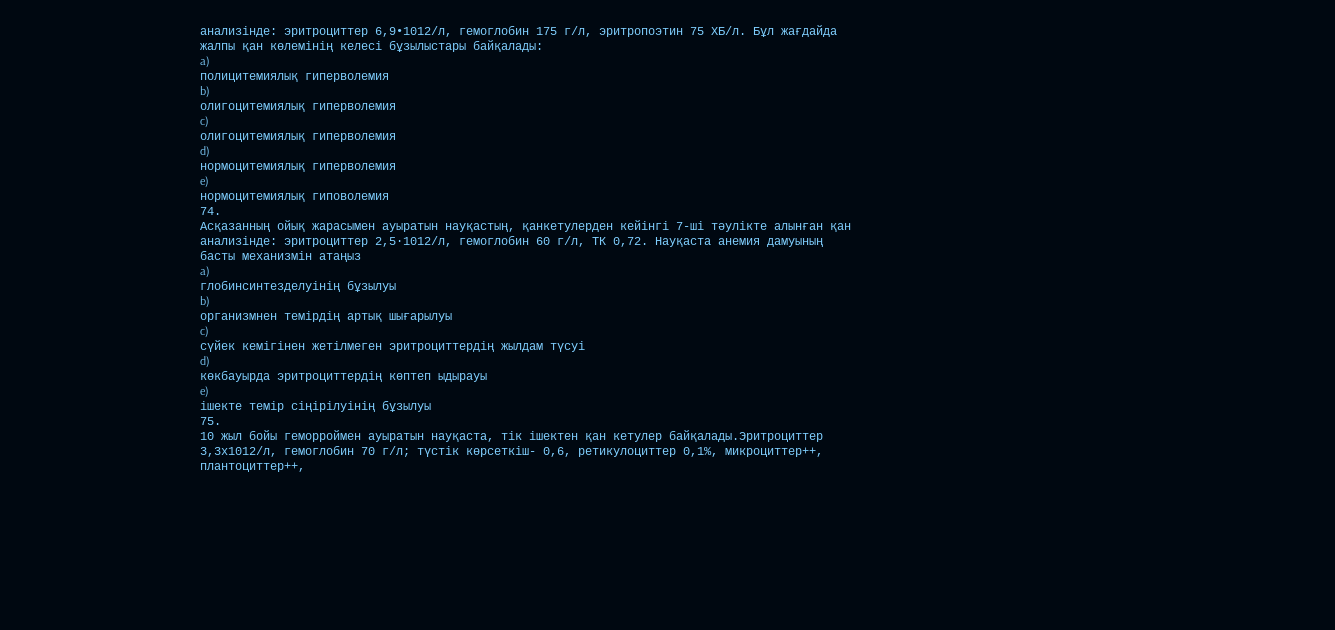анализінде: эритроциттер 6,9•1012/л, гемоглобин 175 г/л, эритропоэтин 75 ХБ/л. Бұл жағдайда жалпы қан көлемінің келесі бұзылыстары байқалады:
a)
полицитемиялық гиперволемия
b)
олигоцитемиялық гиперволемия
c)
олигоцитемиялық гиперволемия
d)
нормоцитемиялық гиперволемия
e)
нормоцитемиялық гиповолемия
74.
Асқазанның ойық жарасымен ауыратын науқастың, қанкетулерден кейінгі 7-ші тәулікте алынған қан анализінде: эритроциттер 2,5∙1012/л, гемоглобин 60 г/л, ТК 0,72. Науқаста анемия дамуының басты механизмін атаңыз
a)
глобинсинтезделуінің бұзылуы
b)
организмнен темірдің артық шығарылуы
c)
сүйек кемігінен жетілмеген эритроциттердің жылдам түсуі
d)
көкбауырда эритроциттердің көптеп ыдырауы
e)
ішекте темір сіңірілуінің бұзылуы
75.
10 жыл бойы геморроймен ауыратын науқаста, тік ішектен қан кетулер байқалады.Эритроциттер 3,3х1012/л, гемоглобин 70 г/л; түстік көрсеткіш- 0,6, ретикулоциттер 0,1%, микроциттер++, плантоциттер++,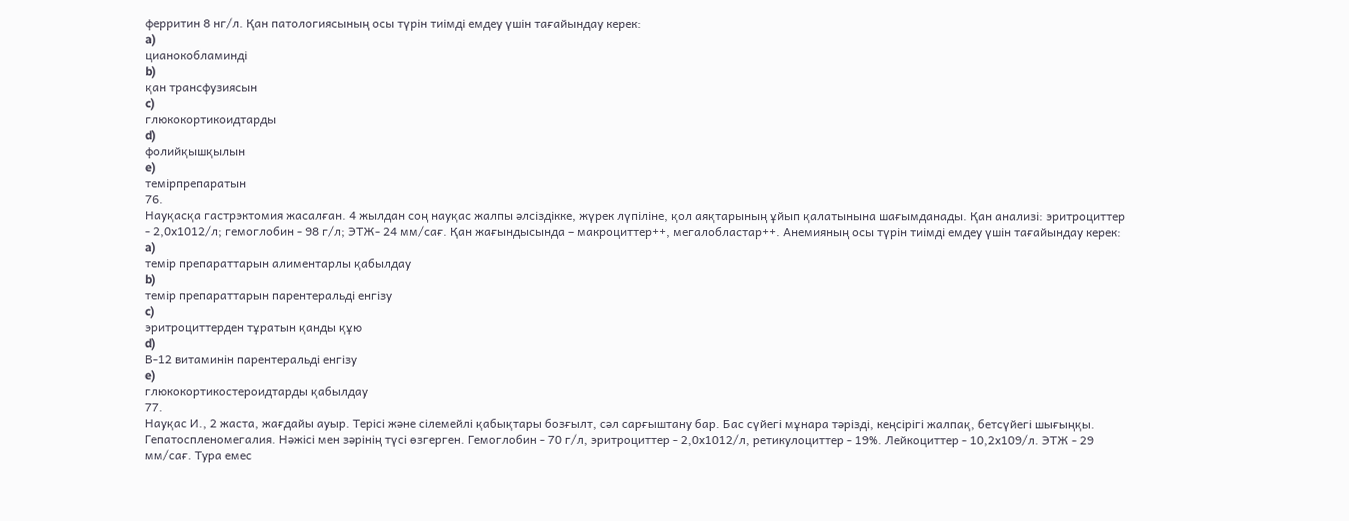ферритин 8 нг/л. Қан патологиясының осы түрін тиімді емдеу үшін тағайындау керек:
a)
цианокобламинді
b)
қан трансфузиясын
c)
глюкокортикоидтарды
d)
фолийқышқылын
e)
темірпрепаратын
76.
Науқасқа гастрэктомия жасалған. 4 жылдан соң науқас жалпы әлсіздікке, жүрек лүпіліне, қол аяқтарының ұйып қалатынына шағымданады. Қан анализі: эритроциттер - 2,0х1012/л; гемоглобин - 98 г/л; ЭТЖ- 24 мм/сағ. Қан жағындысында – макроциттер++, мегалобластар++. Анемияның осы түрін тиімді емдеу үшін тағайындау керек:
a)
темір препараттарын алиментарлы қабылдау
b)
темір препараттарын парентеральді енгізу
c)
эритроциттерден тұратын қанды құю
d)
В-12 витаминін парентеральді енгізу
e)
глюкокортикостероидтарды қабылдау
77.
Науқас И., 2 жаста, жағдайы ауыр. Терісі және сілемейлі қабықтары бозғылт, сәл сарғыштану бар. Бас сүйегі мұнара тәрізді, кеңсірігі жалпақ, бетсүйегі шығыңқы. Гепатоспленомегалия. Нәжісі мен зәрінің түсі өзгерген. Гемоглобин - 70 г/л, эритроциттер - 2,0х1012/л, ретикулоциттер - 19%. Лейкоциттер - 10,2х109/л. ЭТЖ - 29 мм/сағ. Тура емес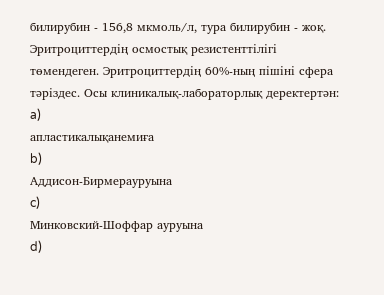билирубин - 156,8 мкмоль/л, тура билирубин - жоқ. Эритроциттердің осмостық резистенттілігі төмендеген. Эритроциттердің 60%-ның пішіні сфера тәріздес. Осы клиникалық-лабораторлық деректертән:
a)
апластикалықанемиға
b)
Аддисон-Бирмерауруына
c)
Минковский-Шоффар ауруына
d)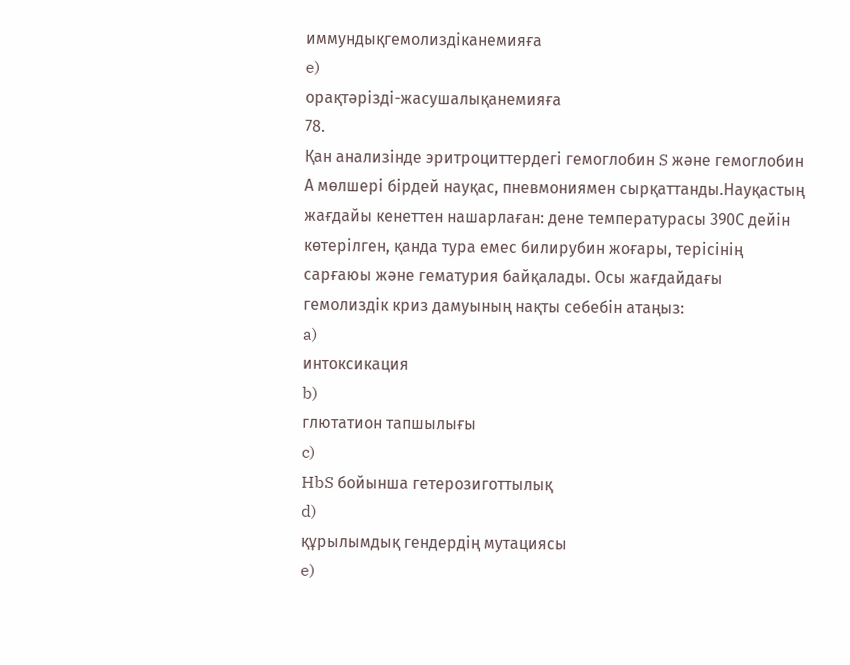иммундықгемолиздіканемияға
e)
орақтәрізді-жасушалықанемияға
78.
Қан анализінде эритроциттердегі гемоглобин S және гемоглобин А мөлшері бірдей науқас, пневмониямен сырқаттанды.Науқастың жағдайы кенеттен нашарлаған: дене температурасы 390С дейін көтерілген, қанда тура емес билирубин жоғары, терісінің сарғаюы және гематурия байқалады. Осы жағдайдағы гемолиздік криз дамуының нақты себебін атаңыз:
a)
интоксикация
b)
глютатион тапшылығы
c)
HbS бойынша гетерозиготтылық
d)
құрылымдық гендердің мутациясы
e)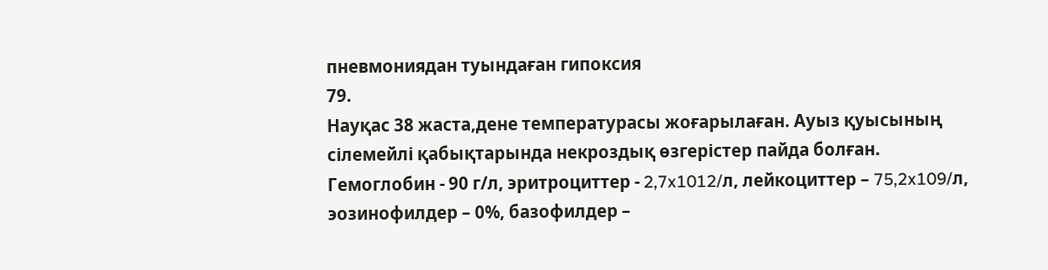пневмониядан туындаған гипоксия
79.
Науқас 38 жаста,дене температурасы жоғарылаған. Ауыз қуысының сілемейлі қабықтарында некроздық өзгерістер пайда болған. Гемоглобин - 90 г/л, эритроциттер - 2,7x1012/л, лейкоциттер – 75,2x109/л, эозинофилдер – 0%, базофилдер –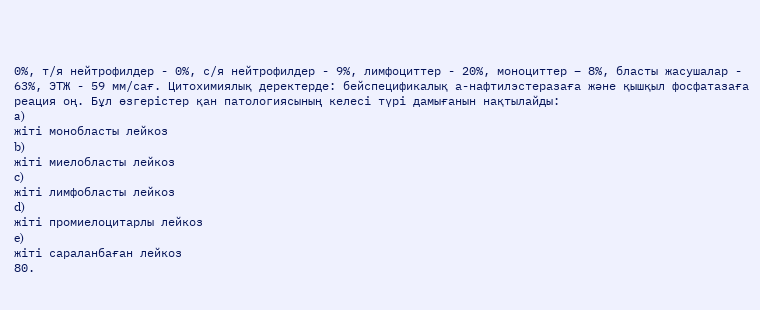0%, т/я нейтрофилдер - 0%, с/я нейтрофилдер - 9%, лимфоциттер - 20%, моноциттер – 8%, бласты жасушалар - 63%, ЭТЖ - 59 мм/сағ. Цитохимиялық деректерде: бейспецификалық а-нафтилэстеразаға және қышқыл фосфатазаға реация оң. Бұл өзгерістер қан патологиясының келесі түрі дамығанын нақтылайды:
a)
жіті монобласты лейкоз
b)
жіті миелобласты лейкоз
c)
жіті лимфобласты лейкоз
d)
жіті промиелоцитарлы лейкоз
e)
жіті сараланбаған лейкоз
80.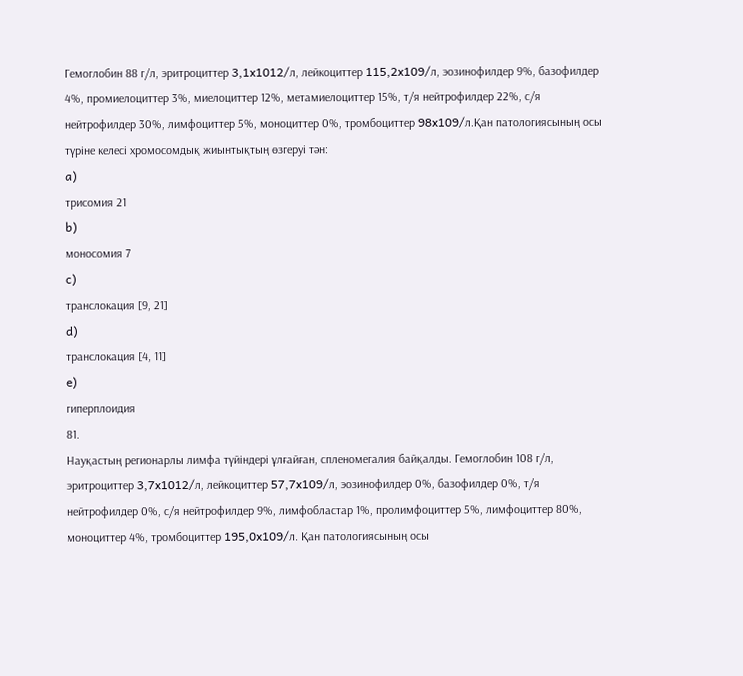Гемоглобин 88 г/л, эритроциттер 3,1x1012/л, лейкоциттер 115,2x109/л, эозинофилдер 9%, базофилдер 4%, промиелоциттер 3%, миелоциттер 12%, метамиелоциттер 15%, т/я нейтрофилдер 22%, с/я нейтрофилдер 30%, лимфоциттер 5%, моноциттер 0%, тромбоциттер 98x109/л.Қан патологиясының осы түріне келесі хромосомдық жиынтықтың өзгеруі тән:
a)
трисомия 21
b)
моносомия 7
c)
транслокация [9, 21]
d)
транслокация [4, 11]
e)
гиперплоидия
81.
Науқастың регионарлы лимфа түйіндері ұлғайған, спленомегалия байқалды. Гемоглобин 108 г/л, эритроциттер 3,7x1012/л, лейкоциттер 57,7x109/л, эозинофилдер 0%, базофилдер 0%, т/я нейтрофилдер 0%, с/я нейтрофилдер 9%, лимфобластар 1%, пролимфоциттер 5%, лимфоциттер 80%, моноциттер 4%, тромбоциттер 195,0x109/л. Қан патологиясының осы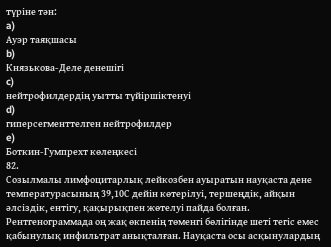түріне тән:
a)
Ауэр таяқшасы
b)
Князькова-Деле денешігі
c)
нейтрофилдердің уытты түйіршіктенуі
d)
гиперсегменттелген нейтрофилдер
e)
Боткин-Гумпрехт көлеңкесі
82.
Созылмалы лимфоцитарлық лейкозбен ауыратын науқаста дене температурасының 39,10С дейін көтерілуі, тершеңдік, айқын әлсіздік, ентігу, қақырықпен жөтелуі пайда болған. Рентгенограммада оң жақ өкпенің төменгі бөлігінде шеті тегіс емес қабынулық инфильтрат анықталған. Науқаста осы асқынулардың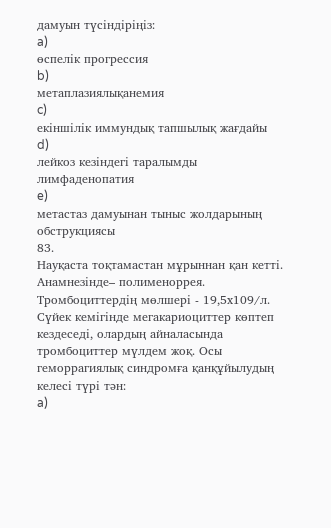дамуын түсіндіріңіз:
a)
өспелік прогрессия
b)
метаплазиялықанемия
c)
екіншілік иммундық тапшылық жағдайы
d)
лейкоз кезіндегі таралымды лимфаденопатия
e)
метастаз дамуынан тыныс жолдарының обструкциясы
83.
Науқаста тоқтамастан мұрыннан қан кетті. Анамнезінде– полименоррея. Тромбоциттердің мөлшері - 19,5х109/л. Сүйек кемігінде мегакариоциттер көптеп кездеседі, олардың айналасында тромбоциттер мүлдем жоқ. Осы геморрагиялық синдромға қанқұйылудың келесі түрі тән:
a)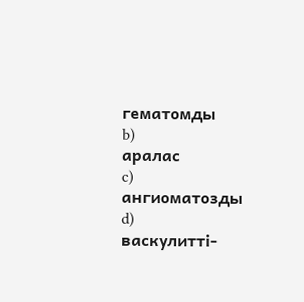гематомды
b)
аралас
c)
ангиоматозды
d)
васкулитті-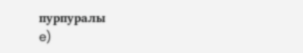пурпуралы
e)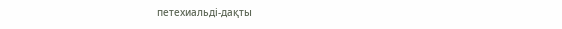петехиальді-дақты